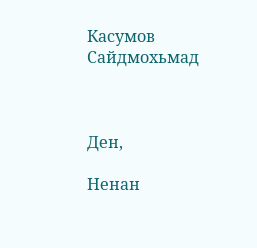Касумов Сайдмохьмад



Ден,

Ненан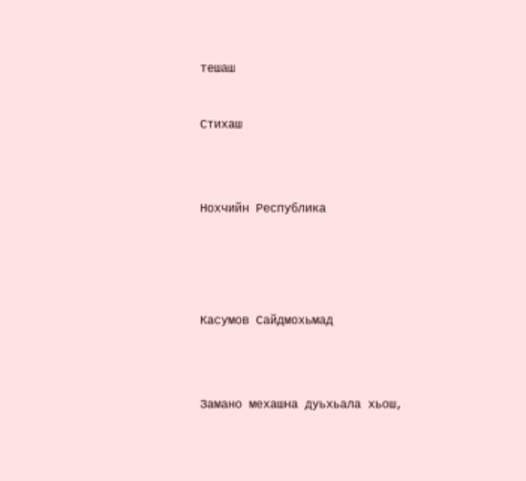тешаш



Стихаш





Нохчийн Республика







Касумов Сайдмохьмад





Замано мехашна дуьхьала хьош,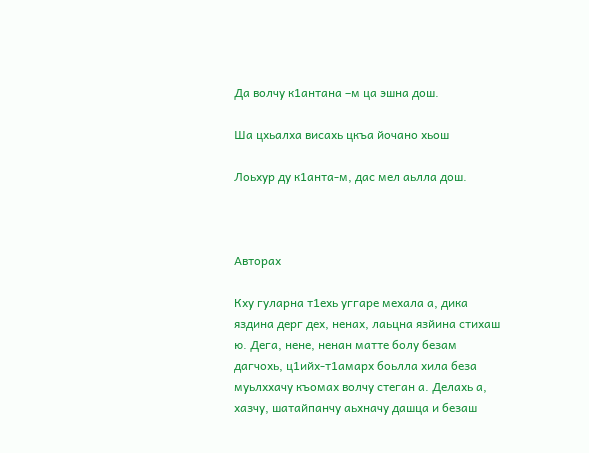Да волчу к1антана –м ца эшна дош.

Ша цхьалха висахь цкъа йочано хьош

Лоьхур ду к1анта-м, дас мел аьлла дош.



Авторах

Кху гуларна т1ехь уггаре мехала а, дика яздина дерг дех, ненах, лаьцна язйина стихаш ю. Дега, нене, ненан матте болу безам дагчохь, ц1ийх-т1амарх боьлла хила беза муьлххачу къомах волчу стеган а. Делахь а, хазчу, шатайпанчу аьхначу дашца и безаш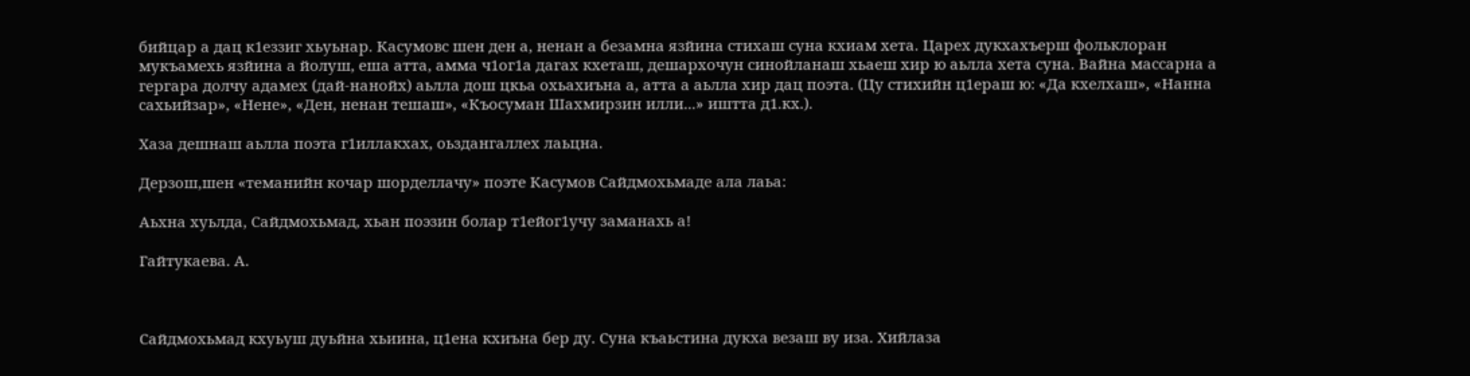бийцар а дац к1еззиг хьуьнар. Касумовс шен ден а, ненан а безамна язйина стихаш суна кхиам хета. Царех дукхахъерш фольклоран мукъамехь язйина а йолуш, еша атта, амма ч1ог1а дагах кхеташ, дешархочун синойланаш хьаеш хир ю аьлла хета суна. Вайна массарна а гергара долчу адамех (дай-нанойх) аьлла дош цкьа охьахиъна а, атта а аьлла хир дац поэта. (Цу стихийн ц1ераш ю: «Да кхелхаш», «Нанна сахьийзар», «Нене», «Ден, ненан тешаш», «Къосуман Шахмирзин илли...» иштта д1.кх.).

Хаза дешнаш аьлла поэта г1иллакхах, оьздангаллех лаьцна.

Дерзош,шен «теманийн кочар шорделлачу» поэте Касумов Сайдмохьмаде ала лаьа:

Аьхна хуьлда, Сайдмохьмад, хьан поэзин болар т1ейог1учу заманахь а!

Гайтукаева. А.



Сайдмохьмад кхуьуш дуьйна хьиина, ц1ена кхиъна бер ду. Суна къаьстина дукха везаш ву иза. Хийлаза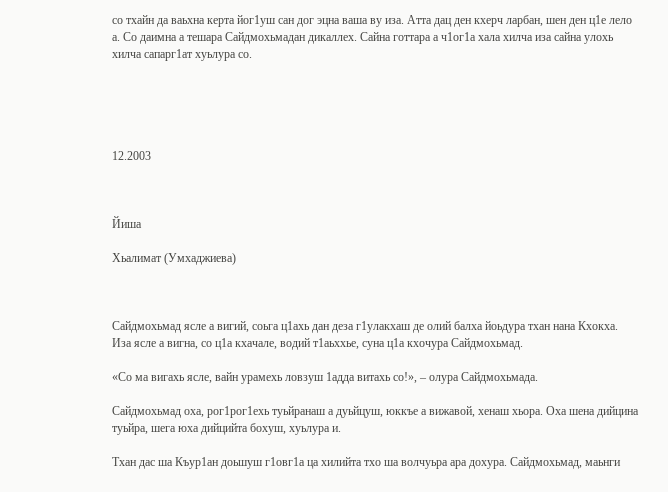со тхайн да ваьхна керта йог1уш сан дог эцна ваша ву иза. Атта дац ден кхерч ларбан, шен ден ц1е лело а. Со даимна а тешара Сайдмохьмадан дикаллех. Сайна готтара а ч1ог1а хала хилча иза сайна улохь хилча сапарг1ат хуьлура со.





12.2003



Йиша

Хьалимат (Умхаджиева)



Сайдмохьмад ясле а вигий, соьга ц1ахь дан деза г1улакхаш де олий балха йоьдура тхан нана Кхокха. Иза ясле а вигна, со ц1а кхачале, водий т1аьххье, суна ц1а кхочура Сайдмохьмад.

«Со ма вигахь ясле, вайн урамехь ловзуш 1адда витахь со!», – олура Сайдмохьмада.

Сайдмохьмад оха, рог1рог1ехь туьйранаш а дуьйцуш, юккъе а вижавой, хенаш хьора. Оха шена дийцина туьйра, шега юха дийцийта бохуш, хуьлура и.

Тхан дас ша Къур1ан доьшуш г1овг1а ца хилийта тхо ша волчуьра ара дохура. Сайдмохьмад, маьнги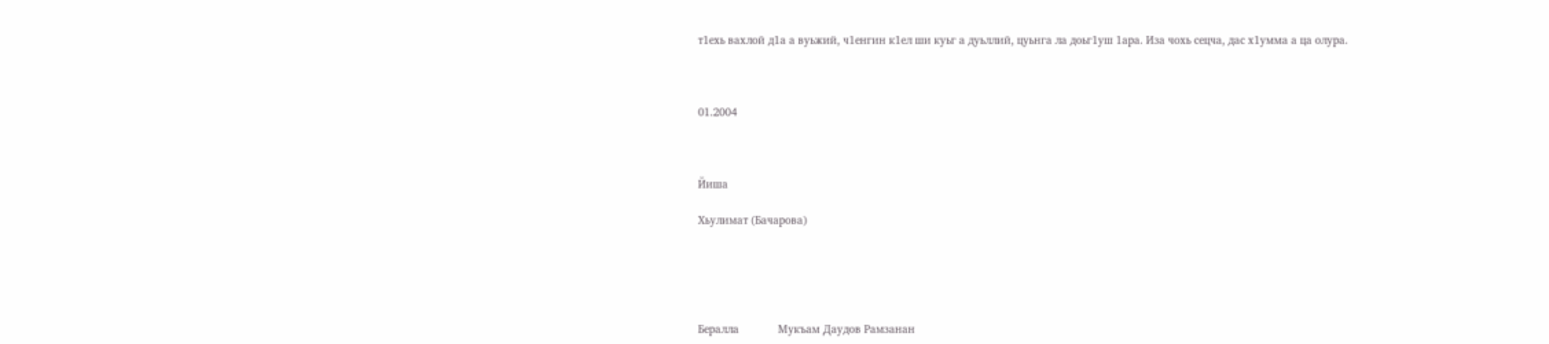т1ехь вахлой д1а а вуьжий, ч1енгин к1ел ши куьг а дуьллий, цуьнга ла доьг1уш 1ара. Иза чохь сецча, дас х1умма а ца олура.



01.2004



Йиша

Хьулимат (Бачарова)





Бералла             Мукъам Даудов Рамзанан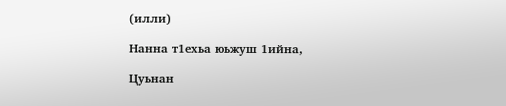(илли)

Нанна т1ехьа юьжуш 1ийна,

Цуьнан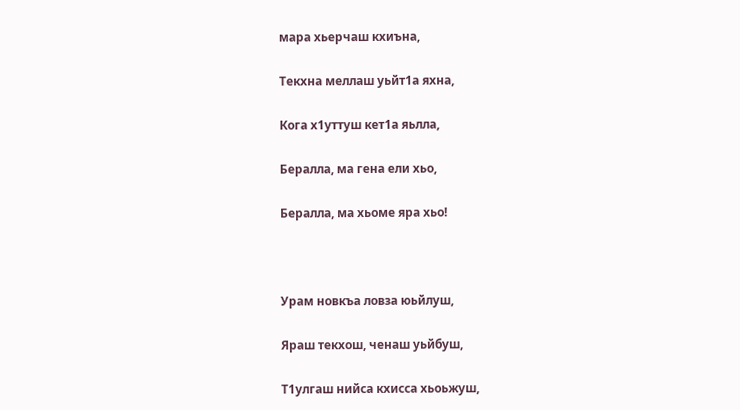мара хьерчаш кхиъна,

Текхна меллаш уьйт1а яхна,

Кога х1уттуш кет1а яьлла,

Бералла, ма гена ели хьо,

Бералла, ма хьоме яра хьо!



Урам новкъа ловза юьйлуш,

Яраш текхош, ченаш уьйбуш,

Т1улгаш нийса кхисса хьоьжуш,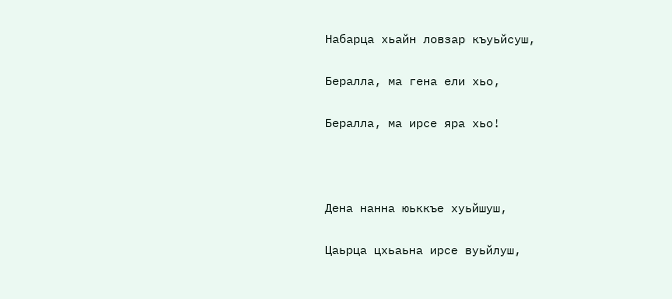Набарца хьайн ловзар къуьйсуш,

Бералла, ма гена ели хьо,

Бералла, ма ирсе яра хьо!



Дена нанна юьккъе хуьйшуш,

Цаьрца цхьаьна ирсе вуьйлуш,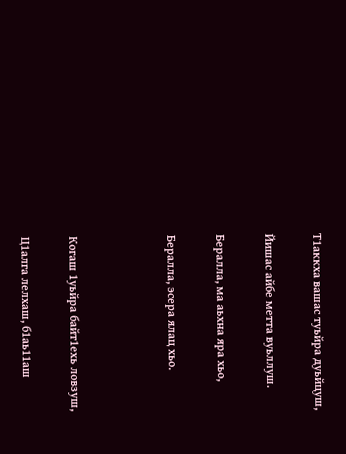Т1аккха вашас туьйра дуьйцуш,

Йишас айбе метта вуьллуш.

Бералла, ма аьхна яра хьо,

Бералла, эсера ялац хьо.



Когаш 1уьйра байт1ехь ловзуш,

Ц1алга лелхаш, б1аь11аш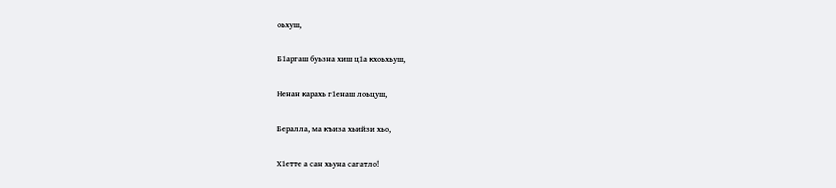оьхуш,

Б1аргаш буьзна хиш ц1а кхоьхьуш,

Ненан карахь г1енаш лоьцуш,

Бералла, ма къиза хьийзи хьо,

Х1етте а сан хьуна сагатло!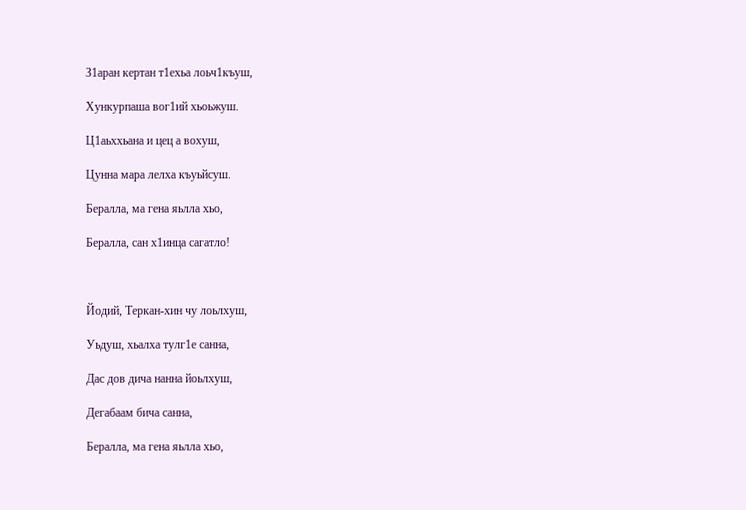З1аран кертан т1ехьа лоьч1къуш,

Хункурпаша вог1ий хьоьжуш.

Ц1аьххьана и цец а вохуш,

Цунна мара лелха къуьйсуш.

Бералла, ма гена яьлла хьо,

Бералла, сан х1инца сагатло!



Йодий, Теркан-хин чу лоьлхуш,

Уьдуш, хьалха тулг1е санна,

Дас дов дича нанна йоьлхуш,

Дегабаам бича санна,

Бералла, ма гена яьлла хьо,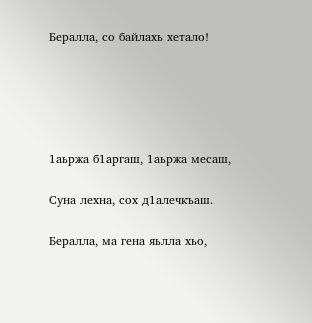Бералла, со байлахь хетало!





1аьржа б1аргаш, 1аьржа месаш,

Суна лехна, сох д1алечкъаш.

Бералла, ма гена яьлла хьо,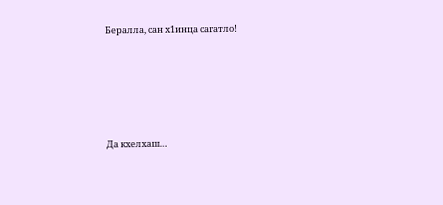Бералла, сан х1инца сагатло!





Да кхелхаш…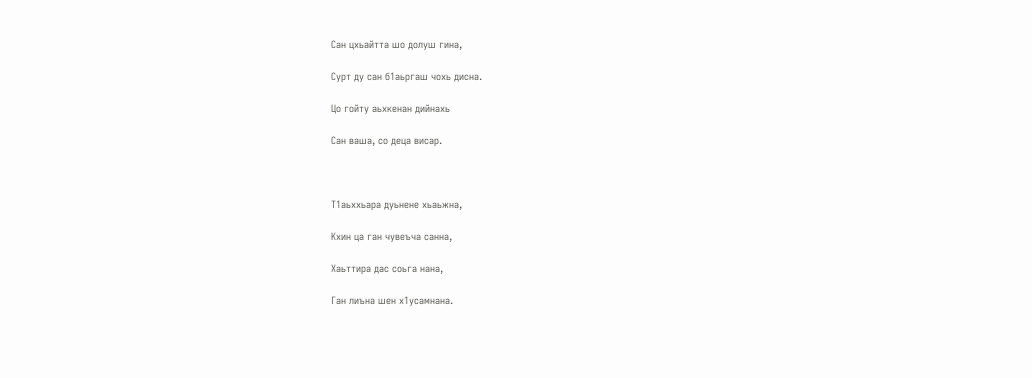Сан цхьайтта шо долуш гина,

Сурт ду сан б1аьргаш чохь дисна.

Цо гойту аьхкенан дийнахь

Сан ваша, со деца висар.



Т1аьххьара дуьнене хьаьжна,

Кхин ца ган чувеъча санна,

Хаьттира дас соьга нана,

Ган лиъна шен х1усамнана.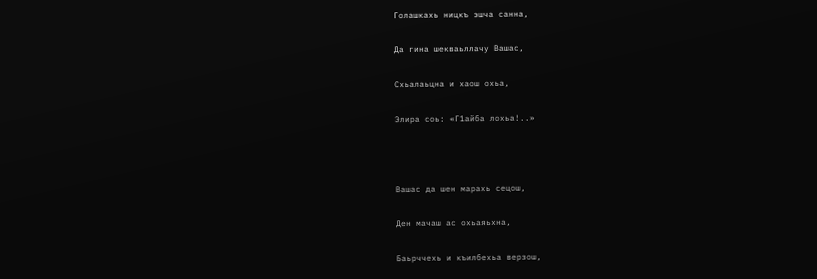Голашкахь ницкъ эшча санна,

Да гина шекваьллачу Вашас,

Схьалаьцна и хаош охьа,

Элира соь: «Г1айба лохьа!..»



Вашас да шен марахь сецош,

Ден мачаш ас охьаяьхна,

Баьрччехь и къилбехьа верзош,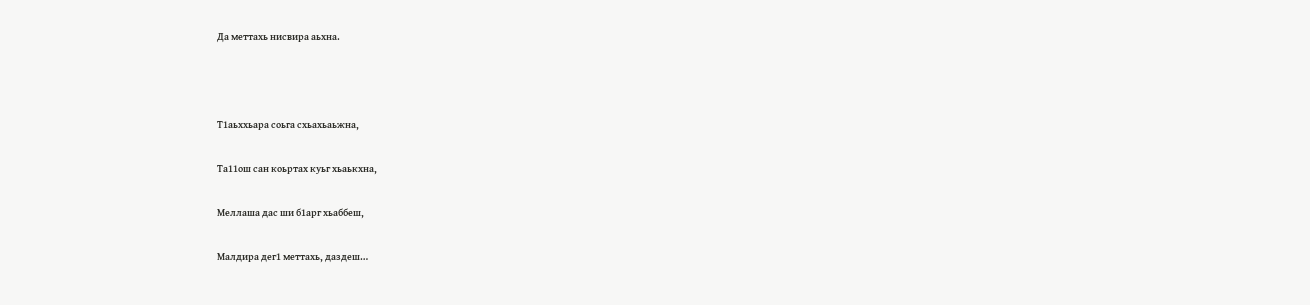Да меттахь нисвира аьхна.



Т1аьххьара соьга схьахьаьжна,

Та11ош сан коьртах куьг хьаькхна,

Меллаша дас ши б1арг хьаббеш,

Малдира дег1 меттахь, даздеш…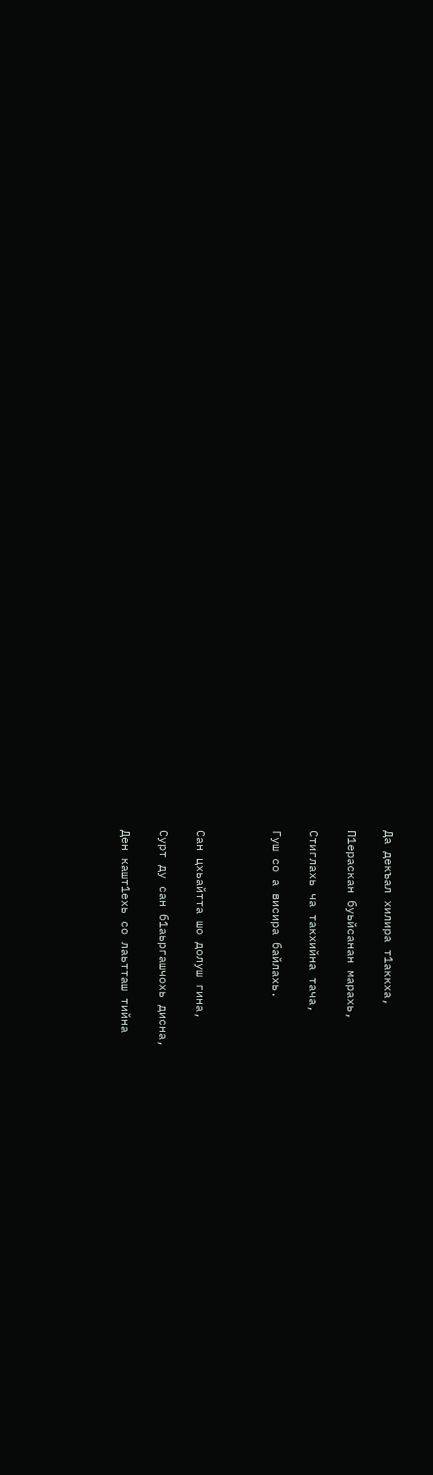Да декъал хилира т1аккха,

П1ераскан буьйсанан марахь,

Стиглахь ча такхийна тача,

Гуш со а висира байлахь.



Сан цхьайтта шо долуш гина,

Сурт ду сан б1аьргашчохь дисна,

Ден кашт1ехь со лаьтташ тийна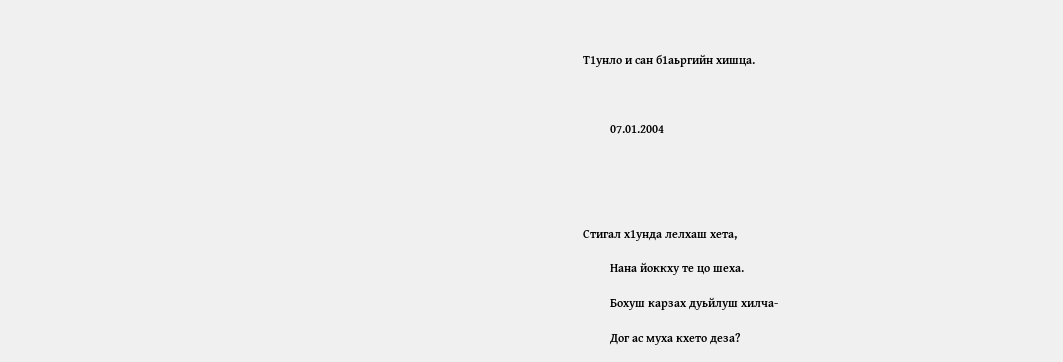Т1унло и сан б1аьргийн хишца.



         07.01.2004





Стигал х1унда лелхаш хета,

         Нана йоккху те цо шеха.

         Бохуш карзах дуьйлуш хилча-

         Дог ас муха кхето деза?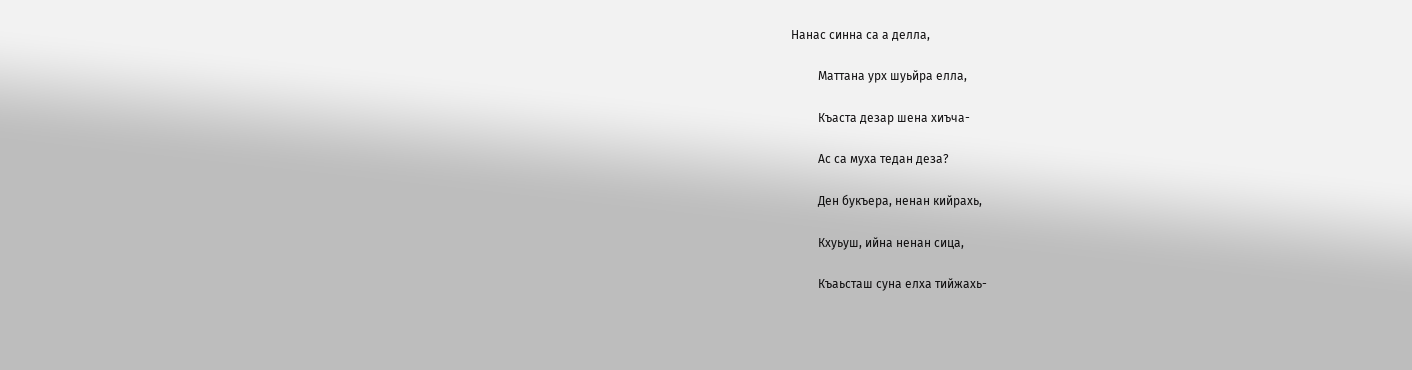Нанас синна са а делла,

         Маттана урх шуьйра елла,

         Къаста дезар шена хиъча-

         Ас са муха тедан деза?

         Ден букъера, ненан кийрахь,

         Кхуьуш, ийна ненан сица,

         Къаьсташ суна елха тийжахь-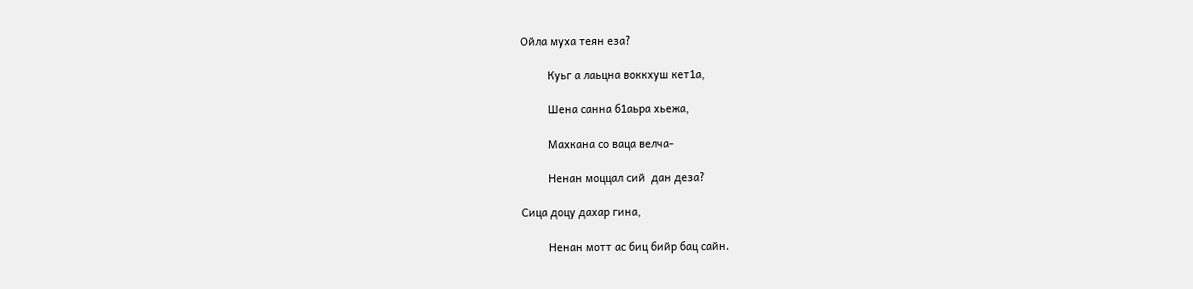Ойла муха теян еза?

         Куьг а лаьцна воккхуш кет1а,

         Шена санна б1аьра хьежа,

         Махкана со ваца велча-

         Ненан моццал сий  дан деза?

Сица доцу дахар гина,

         Ненан мотт ас биц бийр бац сайн.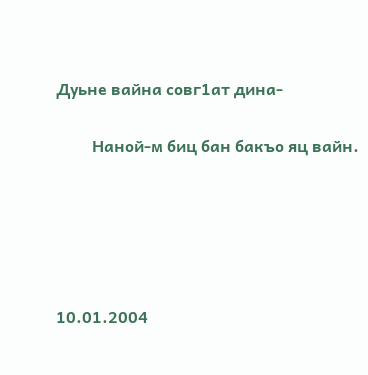Дуьне вайна совг1ат дина-

         Наной-м биц бан бакъо яц вайн.





10.01.2004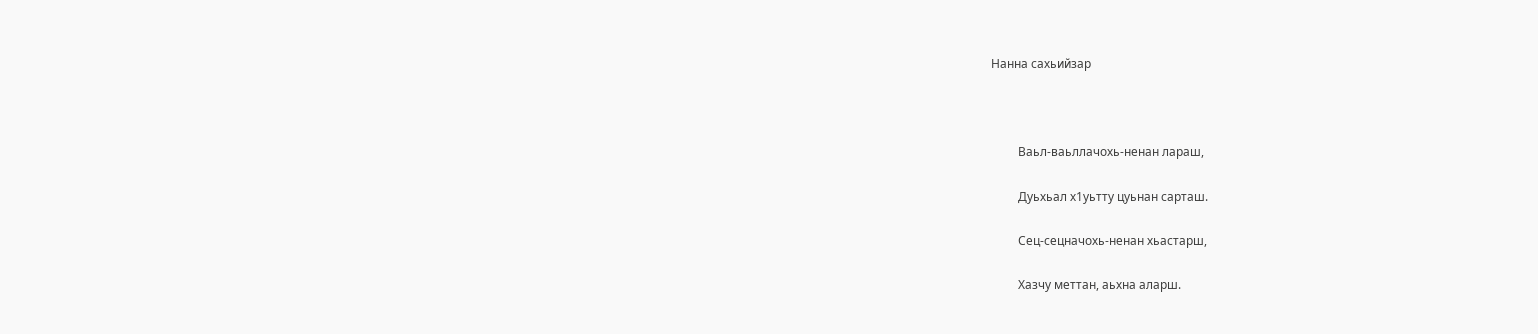Нанна сахьийзар



         Ваьл-ваьллачохь-ненан лараш,

         Дуьхьал х1уьтту цуьнан сарташ.

         Сец-сецначохь-ненан хьастарш,

         Хазчу меттан, аьхна аларш.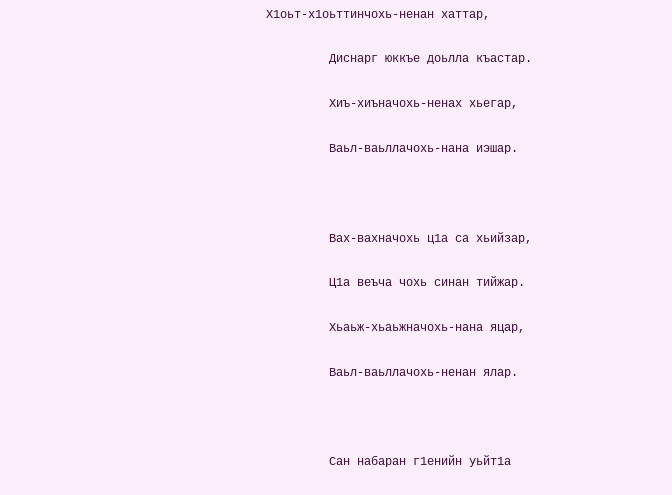Х1оьт-х1оьттинчохь-ненан хаттар,

         Диснарг юккъе доьлла къастар.

         Хиъ-хиъначохь-ненах хьегар,

         Ваьл-ваьллачохь-нана иэшар.



         Вах-вахначохь ц1а са хьийзар,

         Ц1а веъча чохь синан тийжар.

         Хьаьж-хьаьжначохь-нана яцар,

         Ваьл-ваьллачохь-ненан ялар.



         Сан набаран г1енийн уьйт1а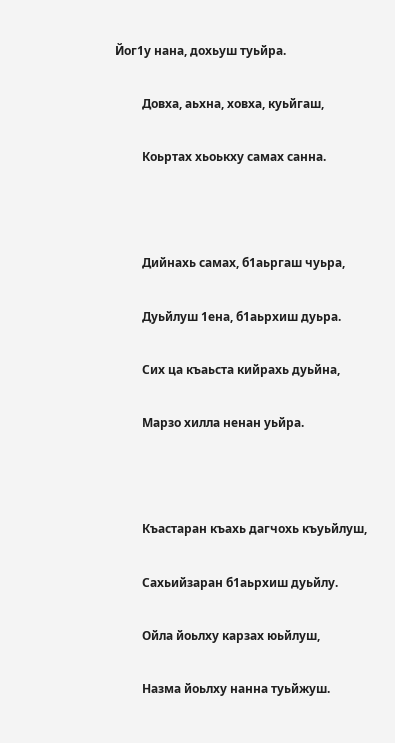Йог1у нана, дохьуш туьйра.

         Довха, аьхна, ховха, куьйгаш,

         Коьртах хьоькху самах санна.



         Дийнахь самах, б1аьргаш чуьра,

         Дуьйлуш 1ена, б1аьрхиш дуьра.

         Сих ца къаьста кийрахь дуьйна,

         Марзо хилла ненан уьйра.



         Къастаран къахь дагчохь къуьйлуш,

         Сахьийзаран б1аьрхиш дуьйлу.

         Ойла йоьлху карзах юьйлуш,

         Назма йоьлху нанна туьйжуш.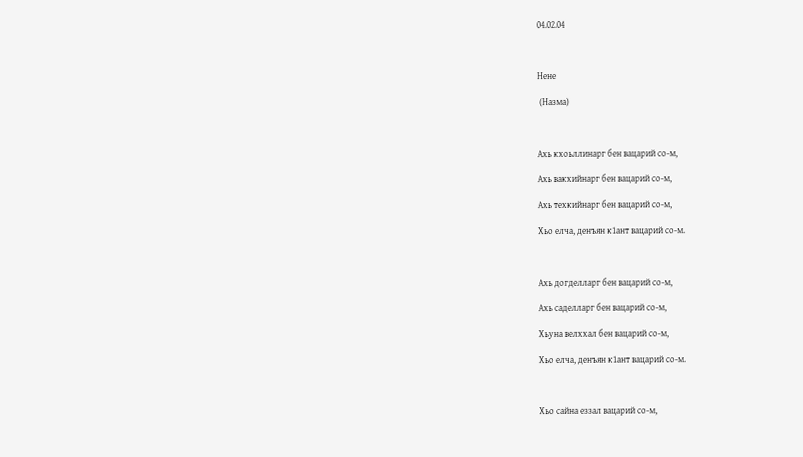04.02.04



Нене

 (Назма)



Ахь кхоьллинарг бен вацарий со-м,

Ахь вакхийнарг бен вацарий со-м,

Ахь техкийнарг бен вацарий со-м,

Хьо елча, денъян к1ант вацарий со-м.



Ахь догделларг бен вацарий со-м,

Ахь саделларг бен вацарий со-м,

Хьуна велххал бен вацарий со-м,

Хьо елча, денъян к1ант вацарий со-м.



Хьо сайна еззал вацарий со-м,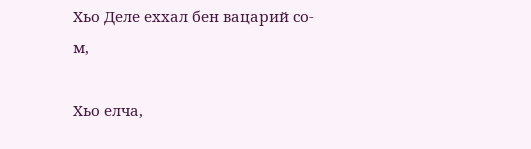Хьо Деле еххал бен вацарий со-м,

Хьо елча,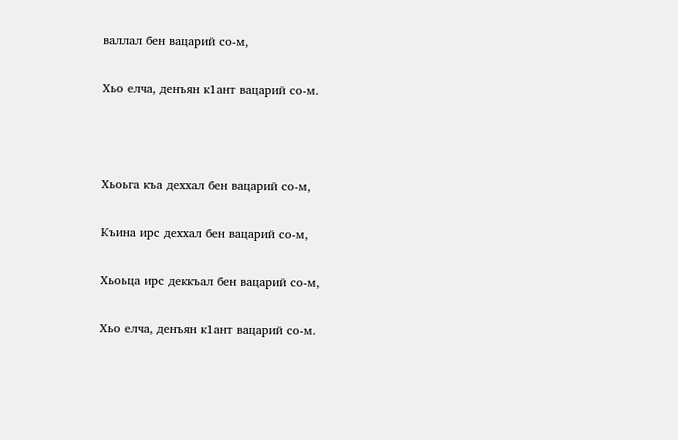валлал бен вацарий со-м,

Хьо елча, денъян к1ант вацарий со-м.



Хьоьга къа деххал бен вацарий со-м,

Къина ирс деххал бен вацарий со-м,

Хьоьца ирс деккъал бен вацарий со-м,

Хьо елча, денъян к1ант вацарий со-м.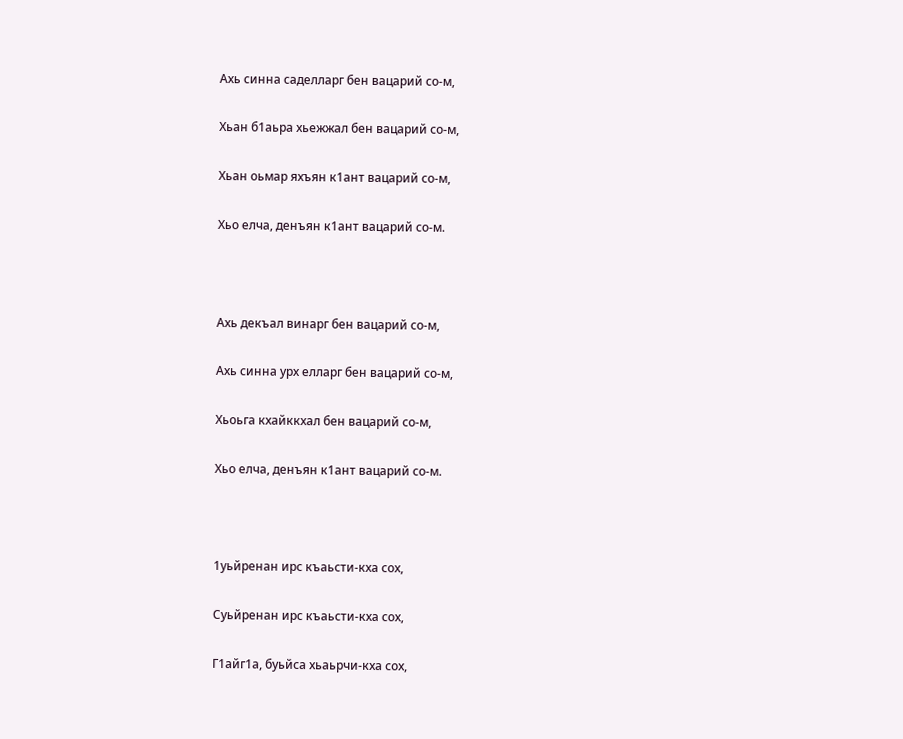Ахь синна саделларг бен вацарий со-м,

Хьан б1аьра хьежжал бен вацарий со-м,

Хьан оьмар яхъян к1ант вацарий со-м,

Хьо елча, денъян к1ант вацарий со-м.



Ахь декъал винарг бен вацарий со-м,

Ахь синна урх елларг бен вацарий со-м,

Хьоьга кхайккхал бен вацарий со-м,

Хьо елча, денъян к1ант вацарий со-м.



1уьйренан ирс къаьсти-кха сох,

Суьйренан ирс къаьсти-кха сох,

Г1айг1а, буьйса хьаьрчи-кха сох,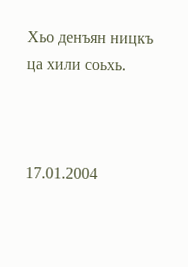Хьо денъян ницкъ ца хили соьхь.



17.01.2004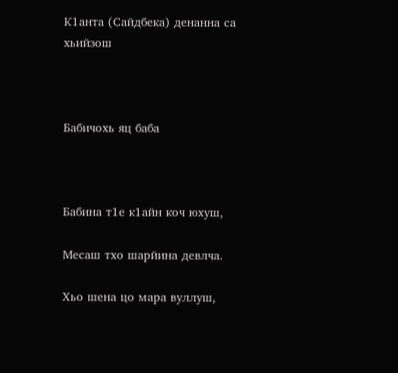К1анта (Сайдбека) денанна са хьийзош



Бабичохь яц баба



Бабина т1е к1айн коч юхуш,

Месаш тхо шарйина девлча.

Хьо шена цо мара вуллуш,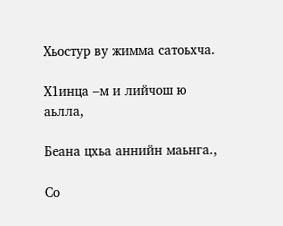Хьостур ву жимма сатоьхча.

Х1инца –м и лийчош ю аьлла,

Беана цхьа аннийн маьнга.,

Со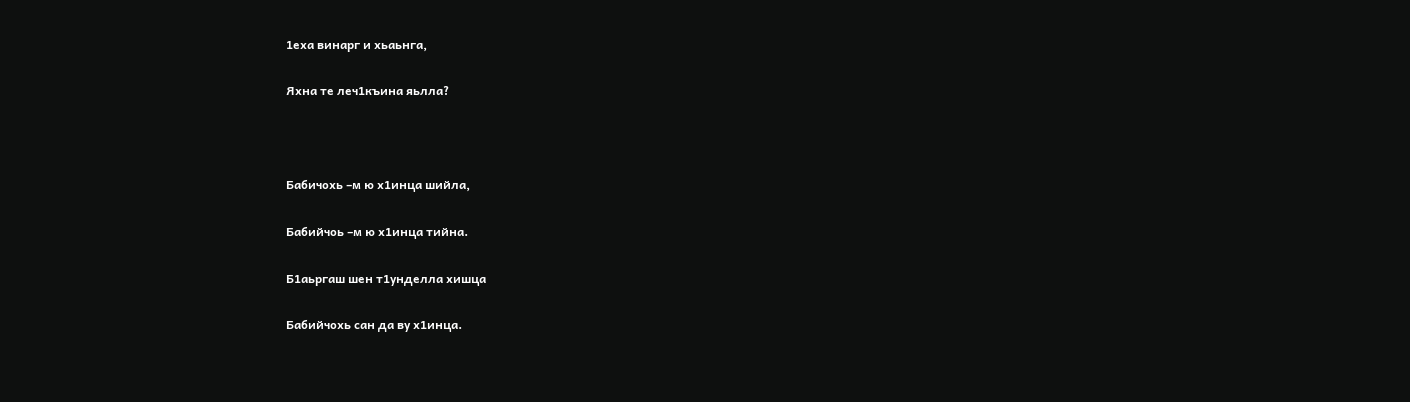1еха винарг и хьаьнга,

Яхна те леч1къина яьлла?



Бабичохь –м ю х1инца шийла,

Бабийчоь –м ю х1инца тийна.

Б1аьргаш шен т1унделла хишца

Бабийчохь сан да ву х1инца.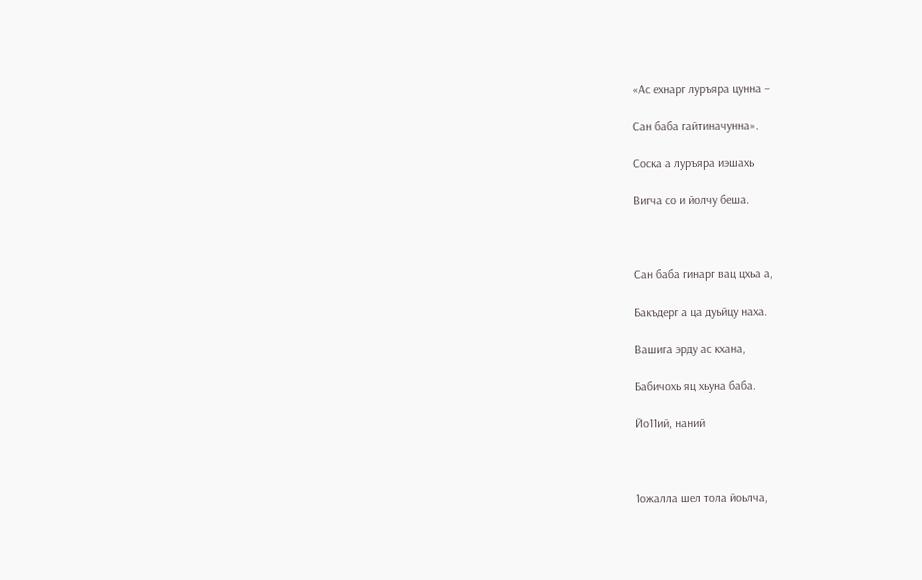«Ас ехнарг луръяра цунна –

Сан баба гайтиначунна».

Соска а луръяра иэшахь

Вигча со и йолчу беша.



Сан баба гинарг вац цхьа а,

Бакъдерг а ца дуьйцу наха.

Вашига эрду ас кхана,

Бабичохь яц хьуна баба.

Йо11ий, наний



1ожалла шел тола йоьлча,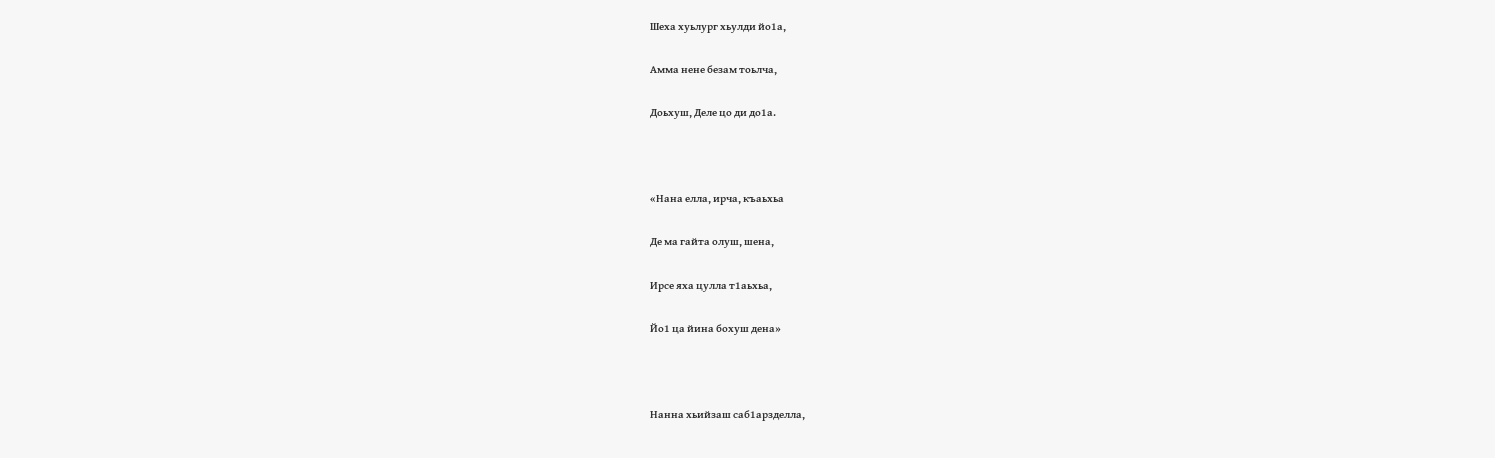Шеха хуьлург хьулди йо1а,

Амма нене безам тоьлча,

Доьхуш, Деле цо ди до1а.



«Нана елла, ирча, къаьхьа

Де ма гайта олуш, шена,

Ирсе яха цулла т1аьхьа,

Йо1 ца йина бохуш дена»



Нанна хьийзаш саб1арзделла,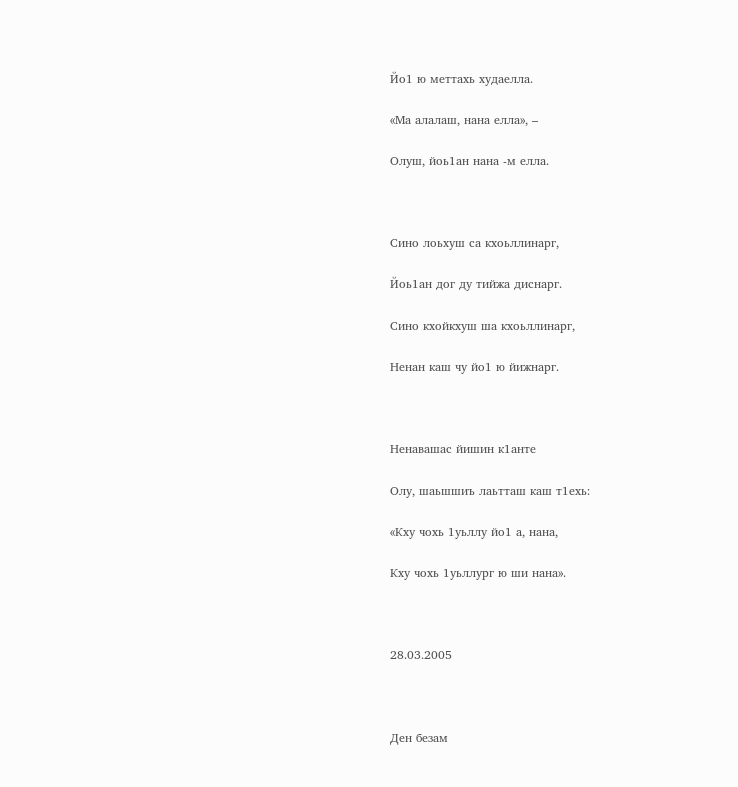Йо1 ю меттахь худаелла.

«Ма алалаш, нана елла», –

Олуш, йоь1ан нана -м елла.



Сино лоьхуш са кхоьллинарг,

Йоь1ан дог ду тийжа диснарг.

Сино кхойкхуш ша кхоьллинарг,

Ненан каш чу йо1 ю йижнарг.



Ненавашас йишин к1анте

Олу, шаьшшиъ лаьтташ каш т1ехь:

«Кху чохь 1уьллу йо1 а, нана,

Кху чохь 1уьллург ю ши нана».



28.03.2005



Ден безам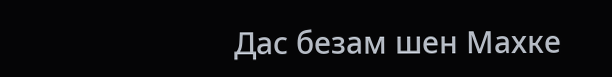Дас безам шен Махке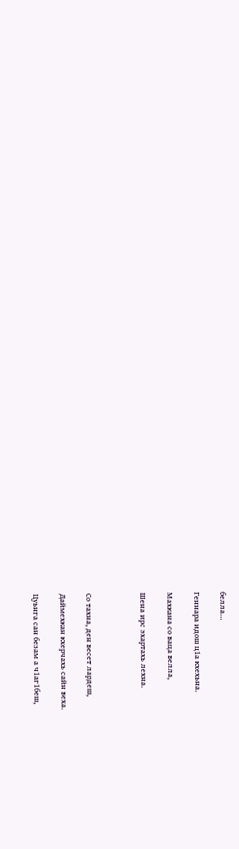белла…

Геннара идош ц1а кхехьна.

Махкана со ваца велла,

Шена ирс эхартахь лехна.



Со тахна, ден весет лардеш,

Даймехкан кхерчахь сайн веха.

Цуьнга сан безам а ч1аг1беш,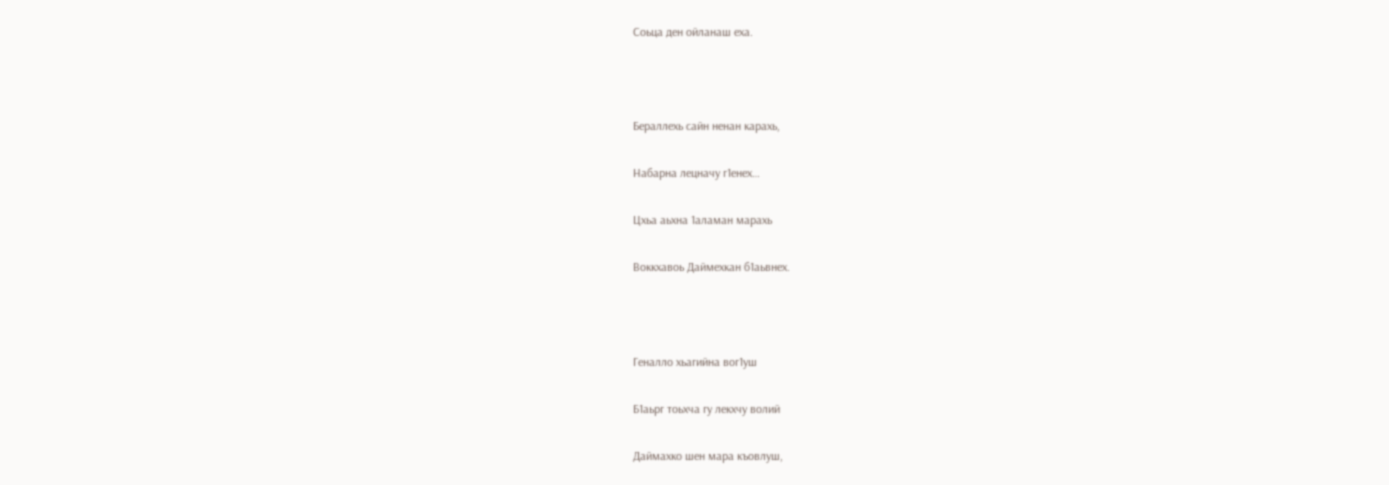Соьца ден ойланаш еха.



Бераллехь сайн ненан карахь,

Набарна лецначу г1енех…

Цхьа аьхна 1аламан марахь

Воккхавоь Даймехкан б1аьвнех.



Геналло хьагийна вог1уш

Б1аьрг тоьхча гу лекхчу волий

Даймахко шен мара къовлуш,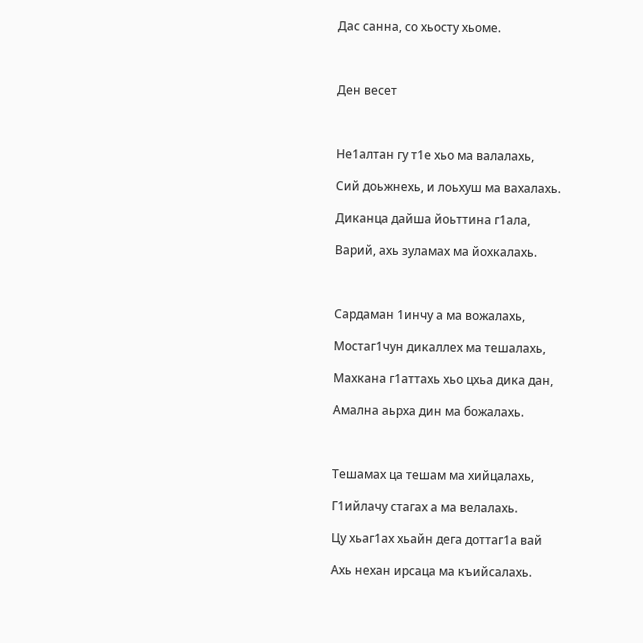Дас санна, со хьосту хьоме.



Ден весет



Не1алтан гу т1е хьо ма валалахь,

Сий доьжнехь, и лоьхуш ма вахалахь.

Диканца дайша йоьттина г1ала,

Варий, ахь зуламах ма йохкалахь.



Сардаман 1инчу а ма вожалахь,

Мостаг1чун дикаллех ма тешалахь,

Махкана г1аттахь хьо цхьа дика дан,

Амална аьрха дин ма божалахь.



Тешамах ца тешам ма хийцалахь,

Г1ийлачу стагах а ма велалахь.

Цу хьаг1ах хьайн дега доттаг1а вай

Ахь нехан ирсаца ма къийсалахь.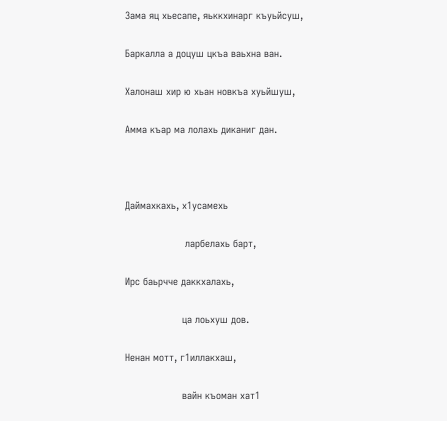Зама яц хьесапе, яьккхинарг къуьйсуш,

Баркалла а доцуш цкъа ваьхна ван.

Халонаш хир ю хьан новкъа хуьйшуш,

Амма къар ма лолахь диканиг дан.



Даймахкахь, х1усамехь

                    ларбелахь барт,

Ирс баьрчче даккхалахь,

                   ца лоьхуш дов.

Ненан мотт, г1иллакхаш,

                   вайн къоман хат1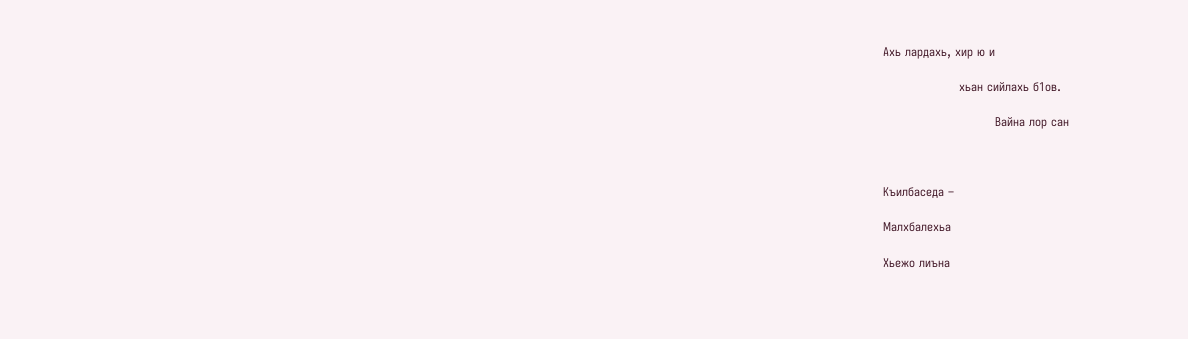Ахь лардахь, хир ю и

                   хьан сийлахь б1ов.

                            Вайна лор сан



Къилбаседа –

Малхбалехьа

Хьежо лиъна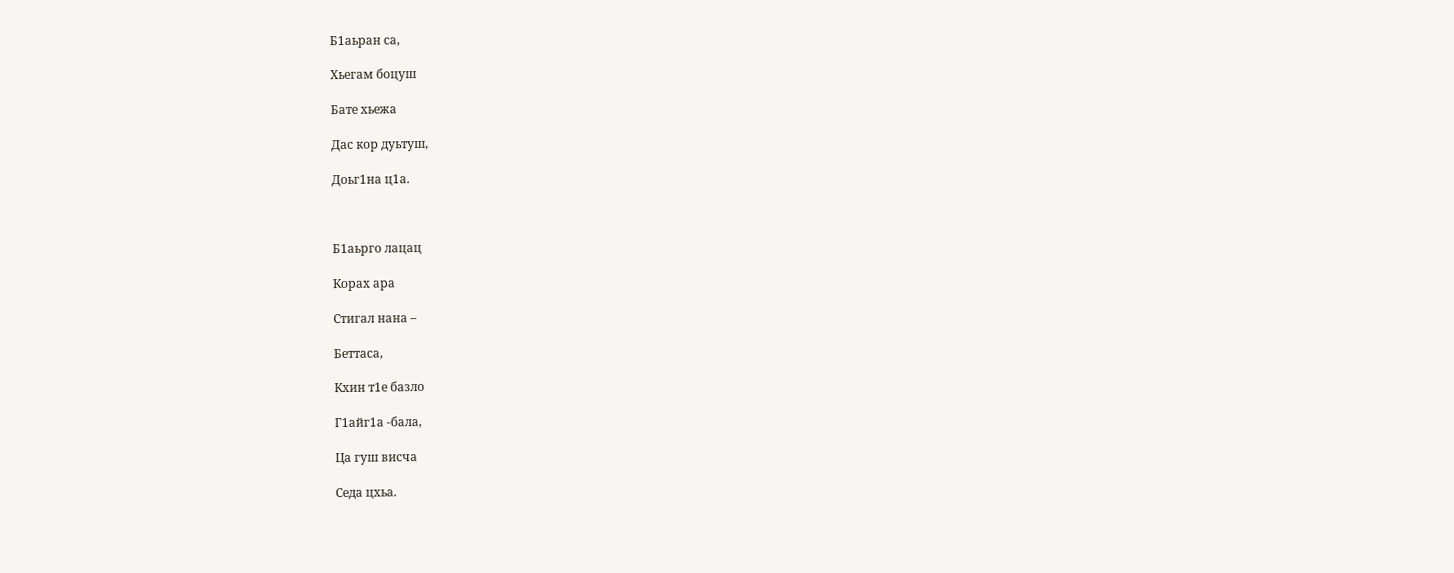Б1аьран са,

Хьегам боцуш

Бате хьежа

Дас кор дуьтуш,

Доьг1на ц1а.



Б1аьрго лацац

Корах ара

Стигал нана –

Беттаса,

Кхин т1е базло

Г1айг1а -бала,

Ца гуш висча

Седа цхьа.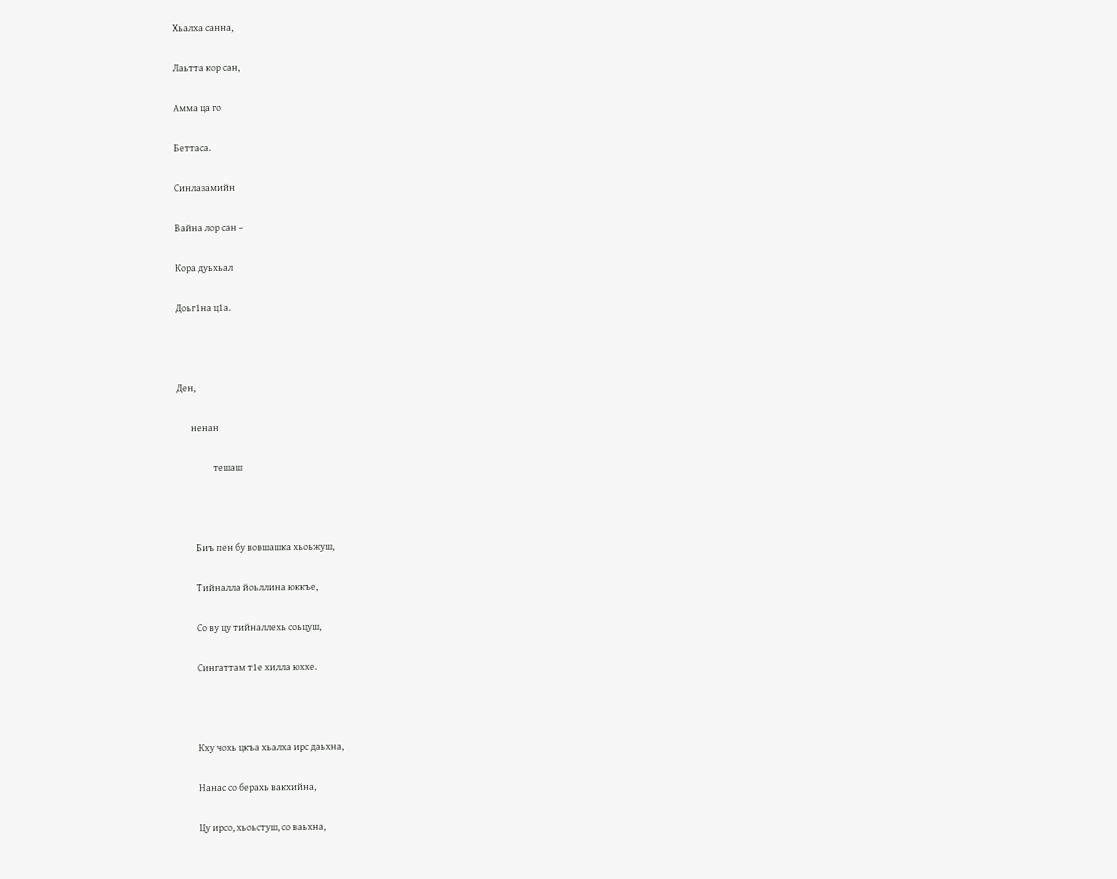Хьалха санна,

Лаьтта кор сан,

Амма ца го

Беттаса.

Синлазамийн

Вайна лор сан –

Кора дуьхьал

Доьг1на ц1а.



Ден,

       ненан

                  тешаш



         Биъ пен бу вовшашка хьоьжуш,

         Тийналла йоьллина юккъе,

         Со ву цу тийналлехь соьцуш,

         Сингаттам т1е хилла юххе.



         Кху чохь цкъа хьалха ирс даьхна,

         Нанас со берахь вакхийна,

         Цу ирсо, хьоьстуш, со ваьхна,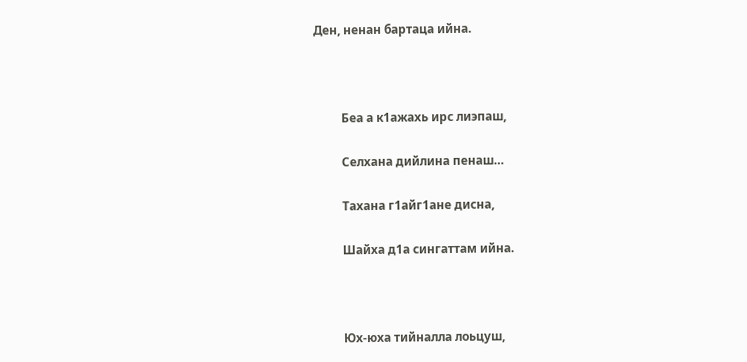Ден, ненан бартаца ийна.



         Беа а к1ажахь ирс лиэпаш,

         Селхана дийлина пенаш…

         Тахана г1айг1ане дисна,

         Шайха д1а сингаттам ийна.



         Юх-юха тийналла лоьцуш,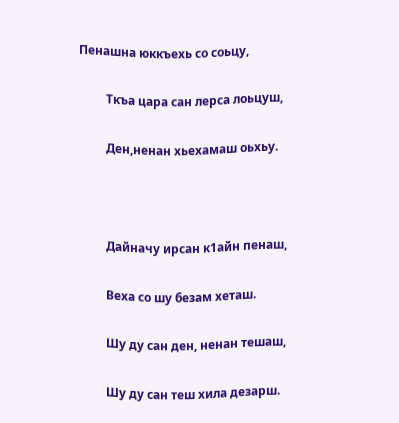Пенашна юккъехь со соьцу,

         Ткъа цара сан лерса лоьцуш,

         Ден,ненан хьехамаш оьхьу.



         Дайначу ирсан к1айн пенаш,

         Веха со шу безам хеташ.

         Шу ду сан ден, ненан тешаш,

         Шу ду сан теш хила дезарш.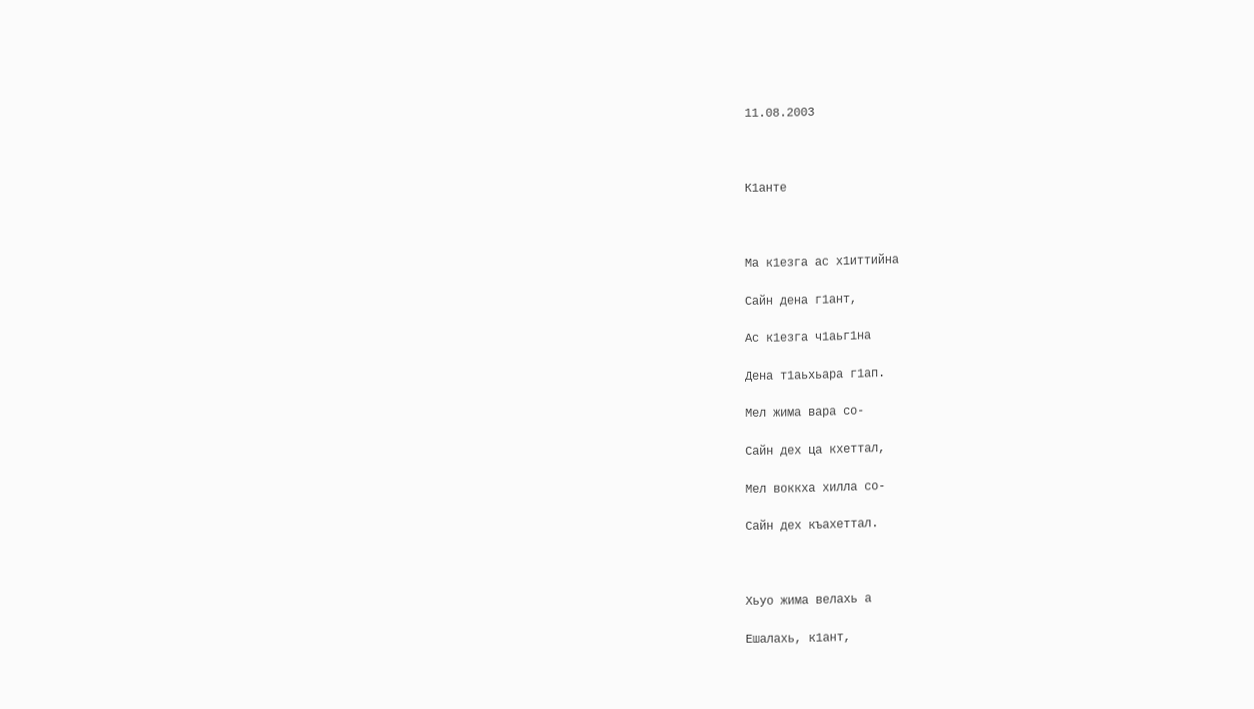11.08.2003



К1анте



Ма к1езга ас х1иттийна

Сайн дена г1ант,

Ас к1езга ч1аьг1на

Дена т1аьхьара г1ап.

Мел жима вара со-

Сайн дех ца кхеттал,

Мел воккха хилла со-

Сайн дех къахеттал.



Хьуо жима велахь а

Ешалахь, к1ант,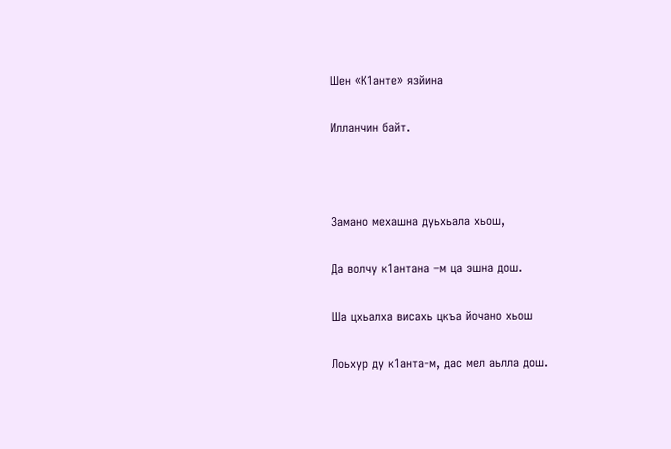Шен «К1анте» язйина

Илланчин байт.



Замано мехашна дуьхьала хьош,

Да волчу к1антана –м ца эшна дош.

Ша цхьалха висахь цкъа йочано хьош

Лоьхур ду к1анта-м, дас мел аьлла дош.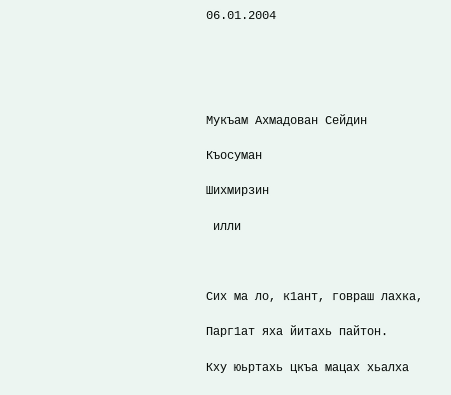06.01.2004





Мукъам Ахмадован Сейдин

Къосуман

Шихмирзин

 илли



Сих ма ло, к1ант, говраш лахка,

Парг1ат яха йитахь пайтон.

Кху юьртахь цкъа мацах хьалха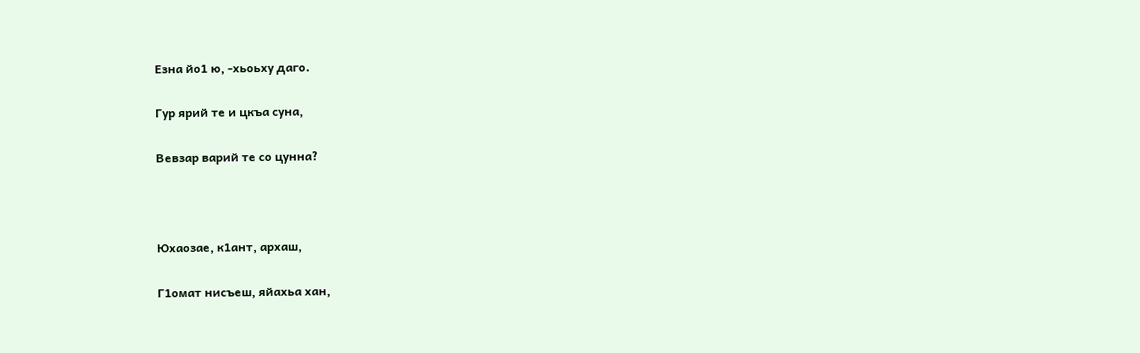Езна йо1 ю, -хьоьху даго.

Гур ярий те и цкъа суна,

Вевзар варий те со цунна?



Юхаозае, к1ант, архаш,

Г1омат нисъеш, яйахьа хан,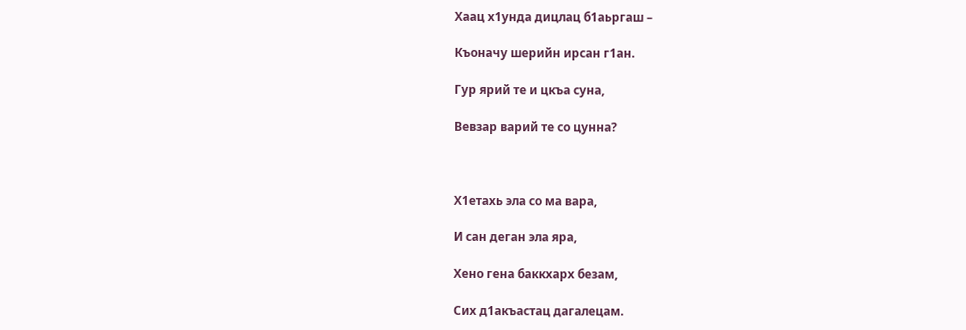Хаац х1унда дицлац б1аьргаш –

Къоначу шерийн ирсан г1ан.

Гур ярий те и цкъа суна,

Вевзар варий те со цунна?



Х1етахь эла со ма вара,

И сан деган эла яра,

Хено гена баккхарх безам,

Сих д1акъастац дагалецам.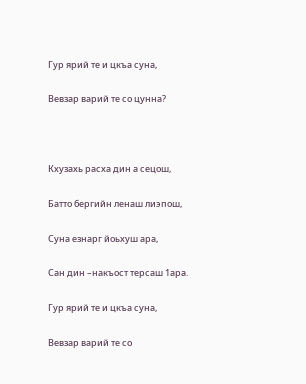Гур ярий те и цкъа суна,

Вевзар варий те со цунна?



Кхузахь расха дин а сецош,

Батто бергийн ленаш лиэпош,

Суна езнарг йоьхуш ара,

Сан дин –накъост терсаш 1ара.

Гур ярий те и цкъа суна,

Вевзар варий те со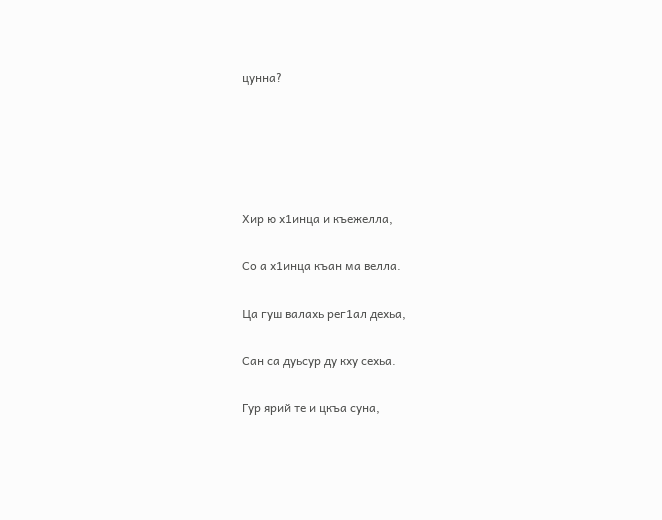цунна?





Хир ю х1инца и къежелла,

Со а х1инца къан ма велла.

Ца гуш валахь рег1ал дехьа,

Сан са дуьсур ду кху сехьа.

Гур ярий те и цкъа суна,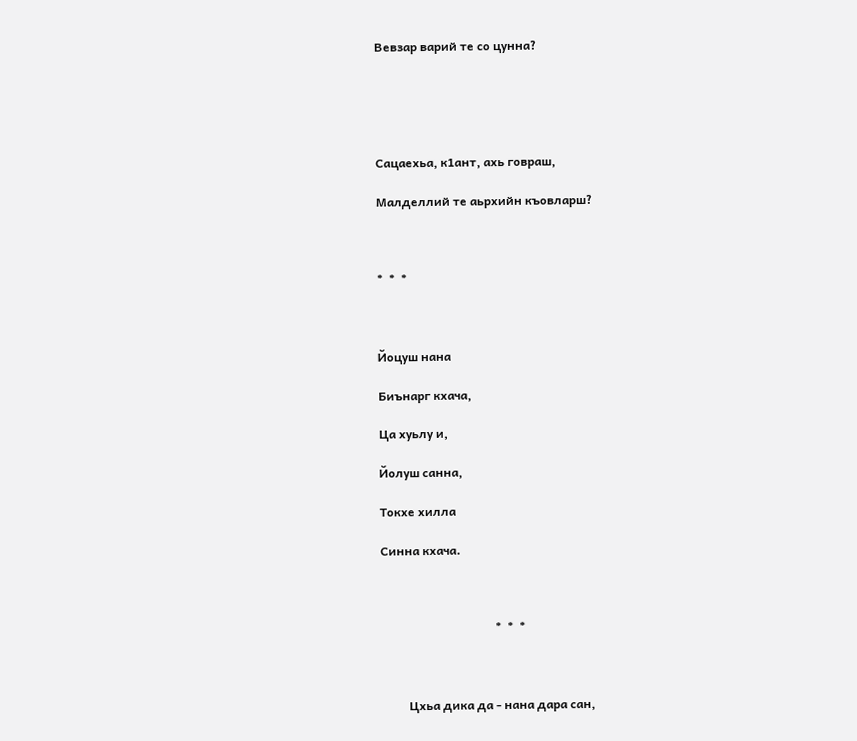Вевзар варий те со цунна?





Сацаехьа, к1ант, ахь говраш,

Малделлий те аьрхийн къовларш?



*  *  *



Йоцуш нана

Биънарг кхача,

Ца хуьлу и,

Йолуш санна,

Токхе хилла

Синна кхача.



                                      *  *  *



         Цхьа дика да - нана дара сан,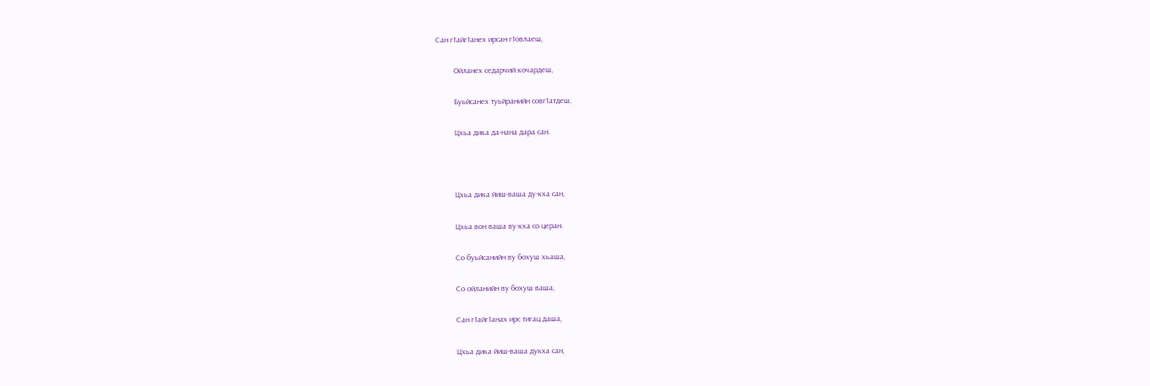Сан г1айг1анех ирсан г1овлаеш,

         Ойланех седарчий кочардеш,

         Буьйсанех туьйранийн совг1атдеш,

         Цхьа дика да-нана дара сан.



         Цхьа дика йиш-ваша ду-кха сан,

         Цхьа вон ваша ву-кха со церан.

         Со буьйсанийн ву бохуш хьаша,

         Со ойланийн ву бохуш ваша,

         Сан г1айг1анах ирс тигац даша,

         Цхьа дика йиш-ваша дукха сан,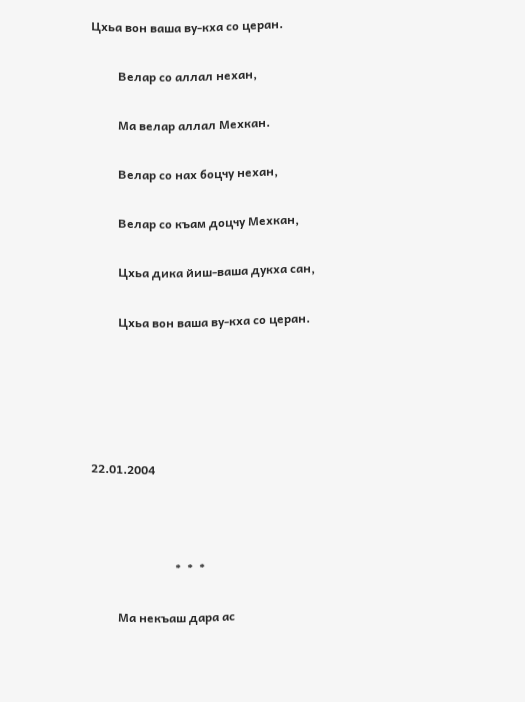Цхьа вон ваша ву-кха со церан.

         Велар со аллал нехан,

         Ма велар аллал Мехкан.

         Велар со нах боцчу нехан,

         Велар со къам доцчу Мехкан,

         Цхьа дика йиш-ваша дукха сан,

         Цхьа вон ваша ву-кха со церан.





22.01.2004



                            *  *  *

         Ма некъаш дара ас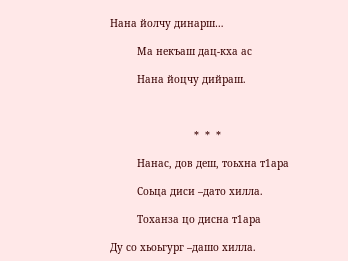Нана йолчу динарш…

         Ма некъаш дац-кха ас

         Нана йоцчу дийраш.



                            *  *  *

         Нанас, дов деш, тоьхна т1ара

         Соьца диси –дато хилла.

         Тоханза цо дисна т1ара

Ду со хьоьгург –дашо хилла.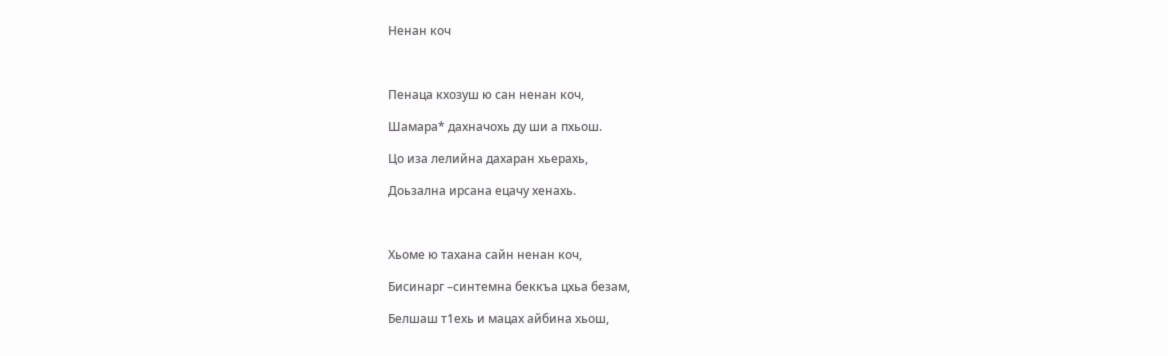Ненан коч



Пенаца кхозуш ю сан ненан коч,

Шамара* дахначохь ду ши а пхьош.

Цо иза лелийна дахаран хьерахь,

Доьзална ирсана ецачу хенахь.



Хьоме ю тахана сайн ненан коч,

Бисинарг –синтемна беккъа цхьа безам,

Белшаш т1ехь и мацах айбина хьош,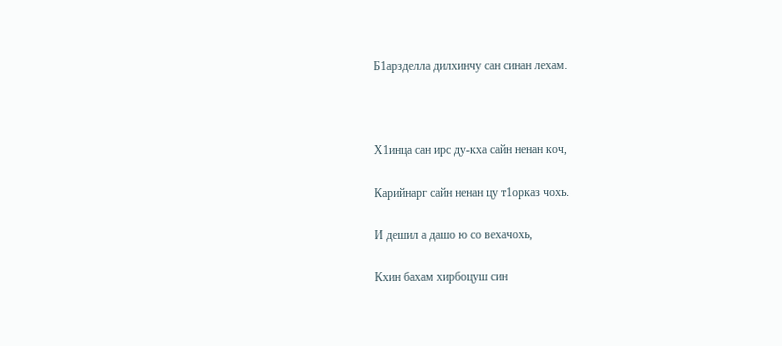Б1арзделла дилхинчу сан синан лехам.



Х1инца сан ирс ду-кха сайн ненан коч,

Карийнарг сайн ненан цу т1орказ чохь.

И дешил а дашо ю со вехачохь,

Кхин бахам хирбоцуш син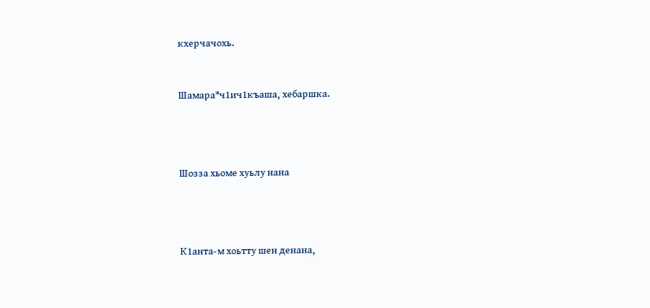кхерчачохь.



Шамара*ч1ич1къаша, хебаршка.





Шозза хьоме хуьлу нана





К1анта-м хоьтту шен денана,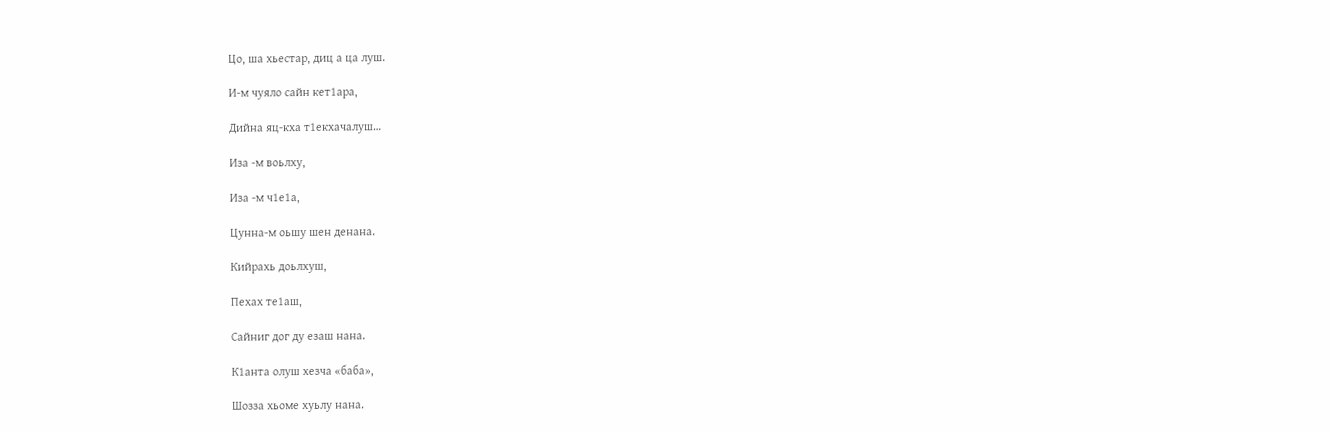Цо, ша хьестар, диц а ца луш.

И-м чуяло сайн кет1ара,

Дийна яц-кха т1екхачалуш…

Иза -м воьлху,

Иза -м ч1е1а,

Цунна-м оьшу шен денана.

Кийрахь доьлхуш,

Пехах те1аш,

Сайниг дог ду езаш нана.

К1анта олуш хезча «баба»,

Шозза хьоме хуьлу нана.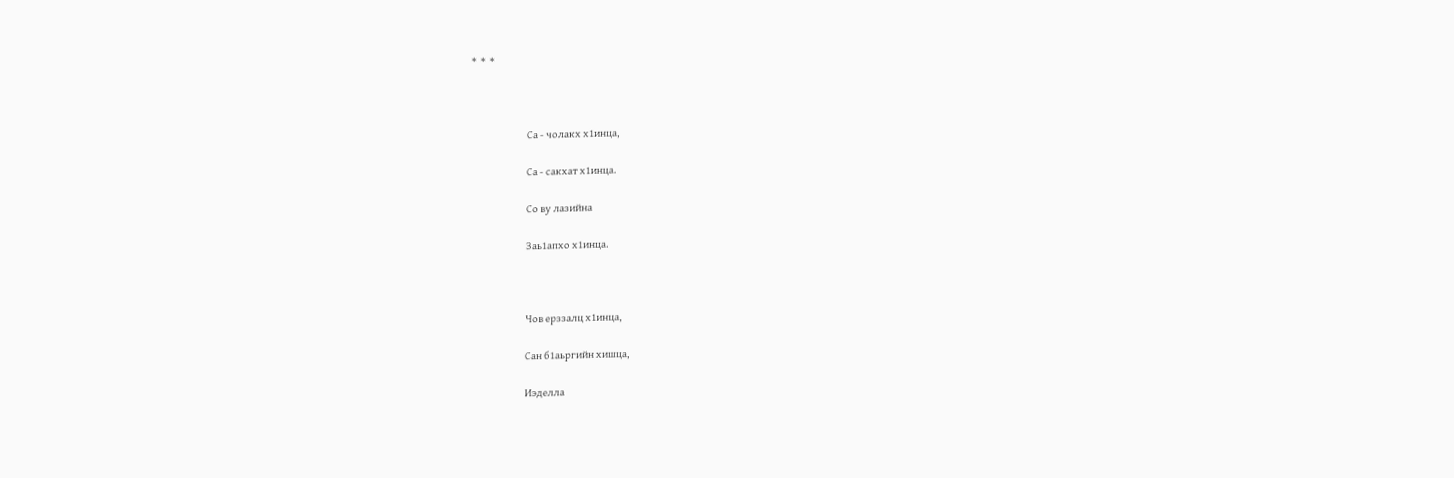*  *  *



                            Са - чолакх х1инца,

                            Са - сакхат х1инца.

                            Со ву лазийна

                            Заь1апхо х1инца.



                            Чов ерззалц х1инца,

                            Сан б1аьргийн хишца,

                            Иэделла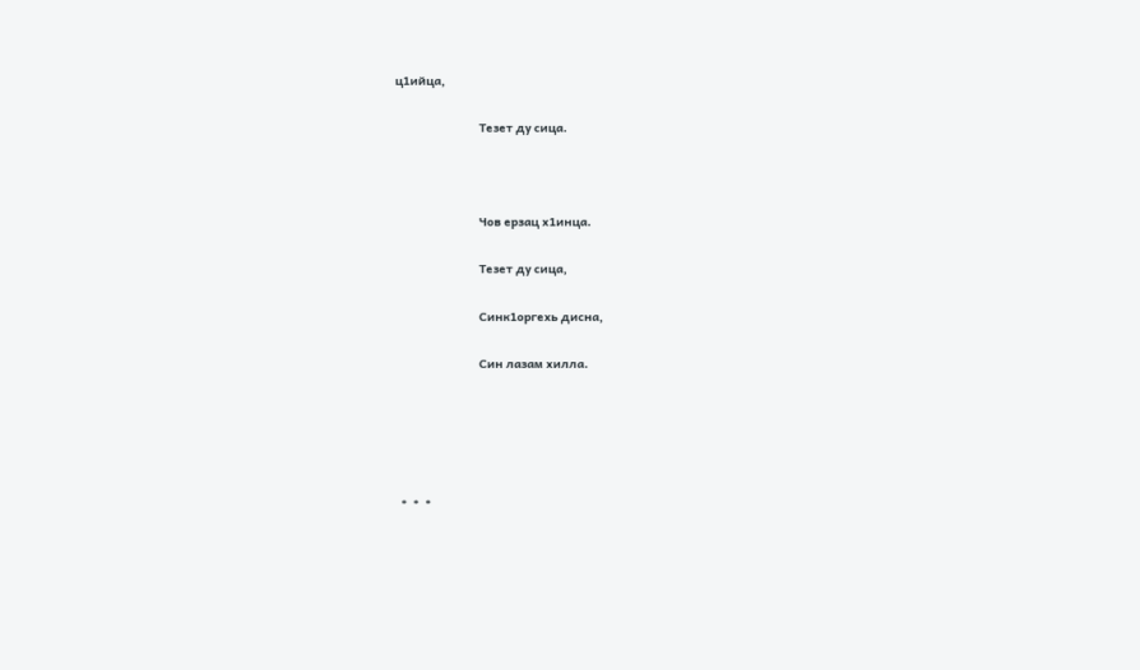ц1ийца,

                            Тезет ду сица.



                            Чов ерзац х1инца.

                            Тезет ду сица,

                            Синк1оргехь дисна,

                            Син лазам хилла.





  *  *  *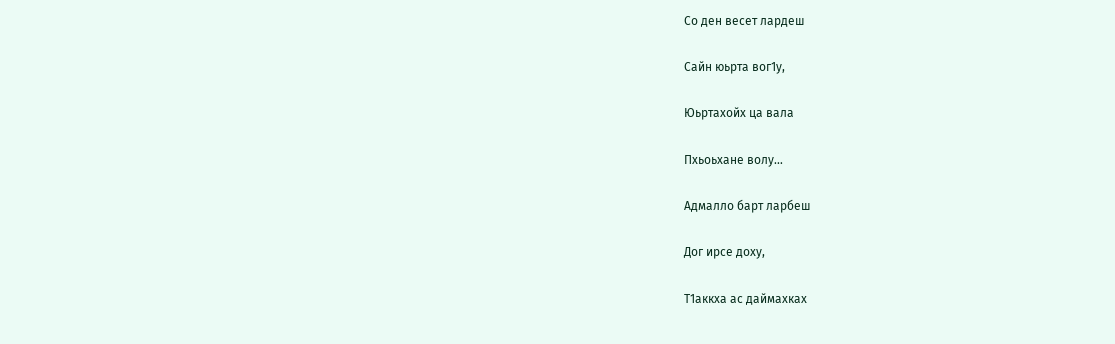Со ден весет лардеш

Сайн юьрта вог1у,

Юьртахойх ца вала

Пхьоьхане волу…

Адмалло барт ларбеш

Дог ирсе доху,

Т1аккха ас даймахках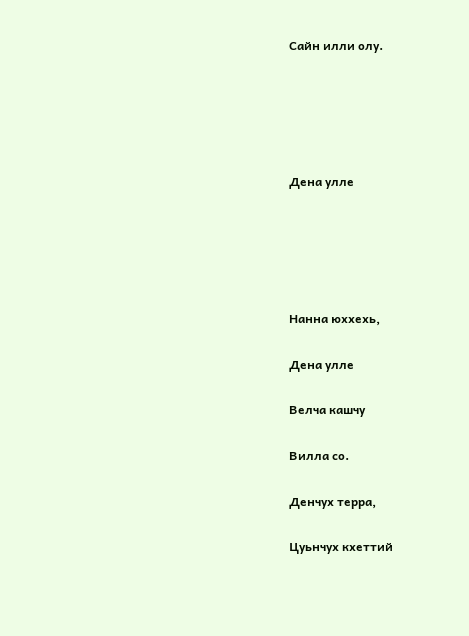Сайн илли олу.





Дена улле





Нанна юххехь,

Дена улле

Велча кашчу

Вилла со.

Денчух терра,

Цуьнчух кхеттий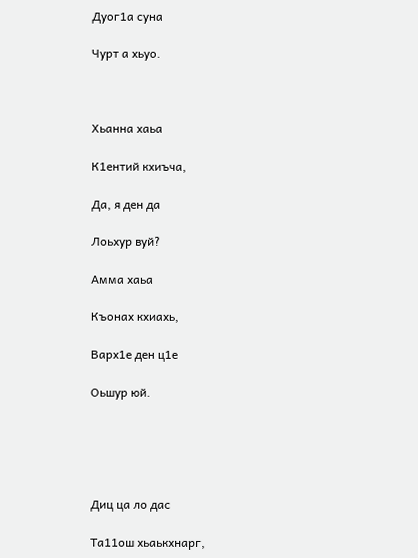Дуог1а суна

Чурт а хьуо.



Хьанна хаьа

К1ентий кхиъча,

Да, я ден да

Лоьхур вуй?

Амма хаьа

Къонах кхиахь,

Варх1е ден ц1е

Оьшур юй.





Диц ца ло дас

Та11ош хьаькхнарг,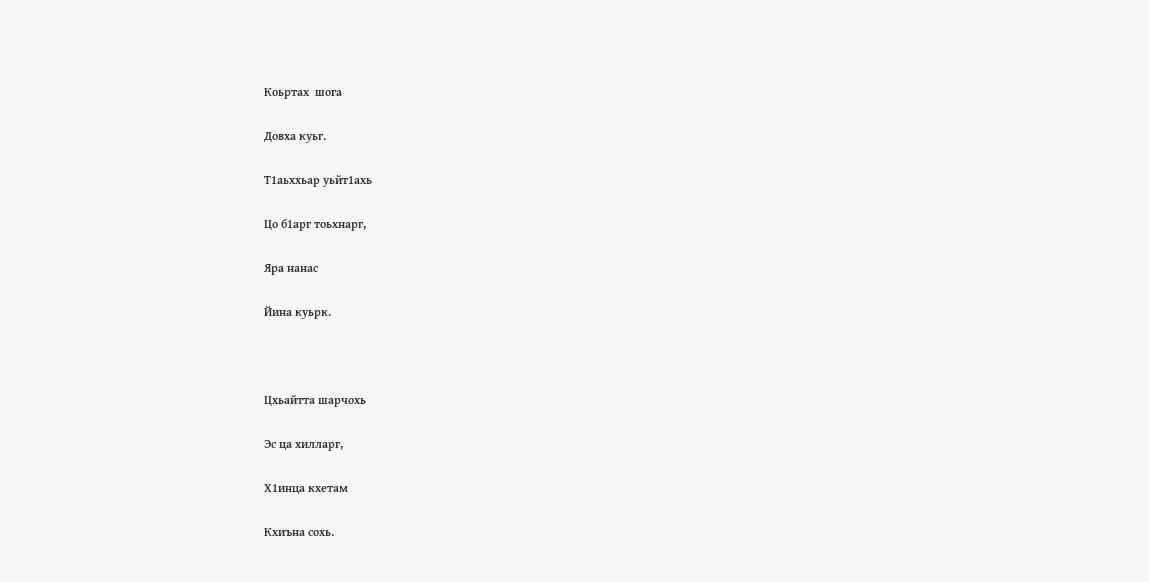Коьртах  шога

Довха куьг.

Т1аьххьар уьйт1ахь

Цо б1арг тоьхнарг,

Яра нанас

Йина куьрк.



Цхьайтта шарчохь

Эс ца хилларг,

Х1инца кхетам

Кхиъна сохь.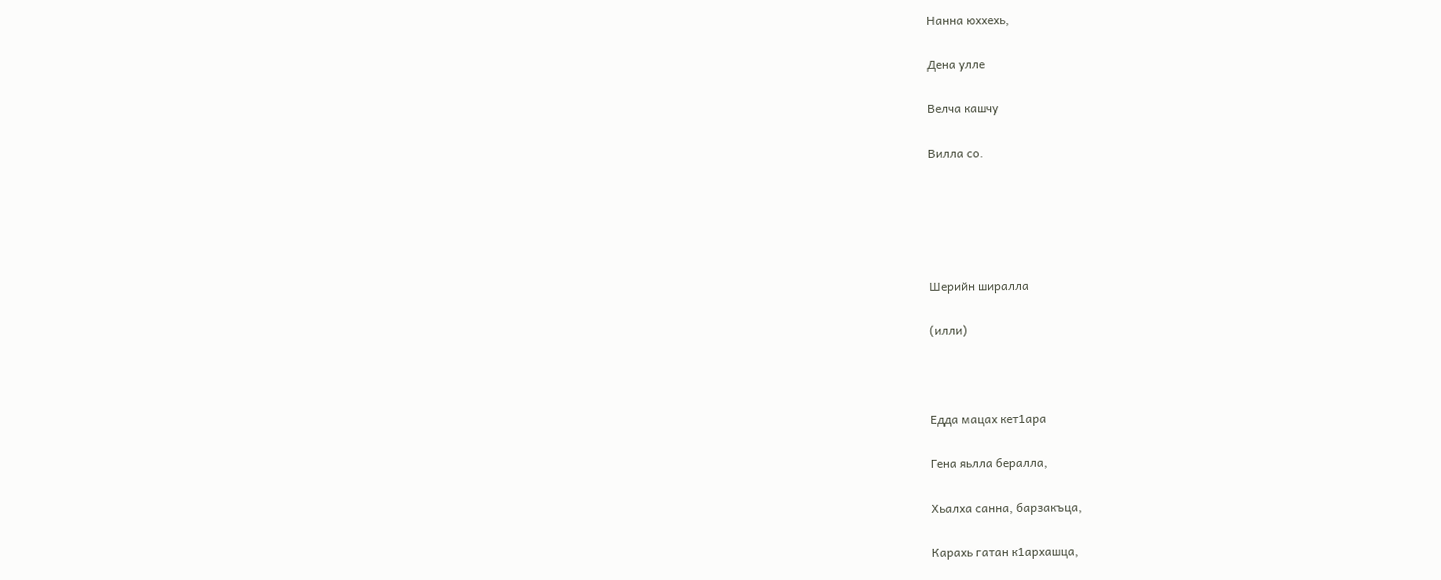Нанна юххехь,

Дена улле

Велча кашчу

Вилла со.





Шерийн ширалла

(илли)



Едда мацах кет1ара

Гена яьлла бералла,

Хьалха санна, барзакъца,

Карахь гатан к1архашца,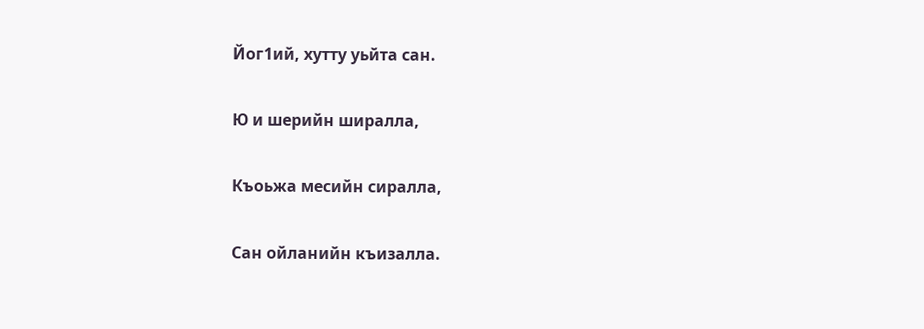Йог1ий, хутту уьйта сан.

Ю и шерийн ширалла,

Къоьжа месийн сиралла,

Сан ойланийн къизалла.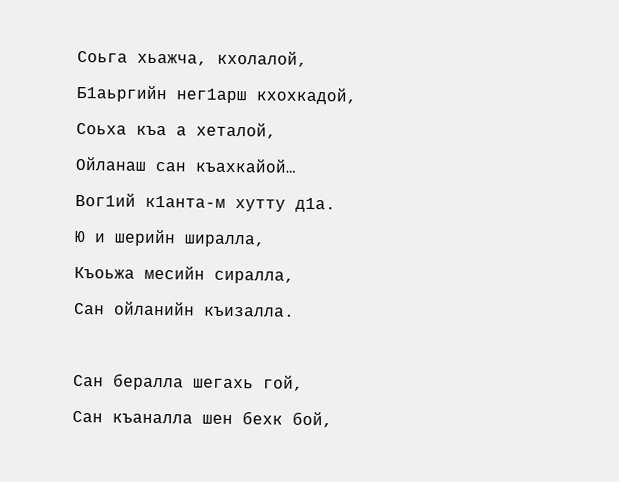Соьга хьажча, кхолалой,

Б1аьргийн нег1арш кхохкадой,

Соьха къа а хеталой,

Ойланаш сан къахкайой…

Вог1ий к1анта-м хутту д1а.

Ю и шерийн ширалла,

Къоьжа месийн сиралла,

Сан ойланийн къизалла.



Сан бералла шегахь гой,

Сан къаналла шен бехк бой,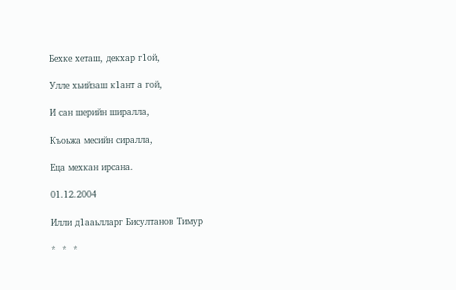Бехке хеташ, декхар г1ой,

Улле хьийзаш к1ант а гой,

И сан шерийн ширалла,

Къоьжа месийн сиралла,

Еца мехкан ирсана.

01.12.2004

Илли д1ааьлларг Бисултанов Тимур

*  *  *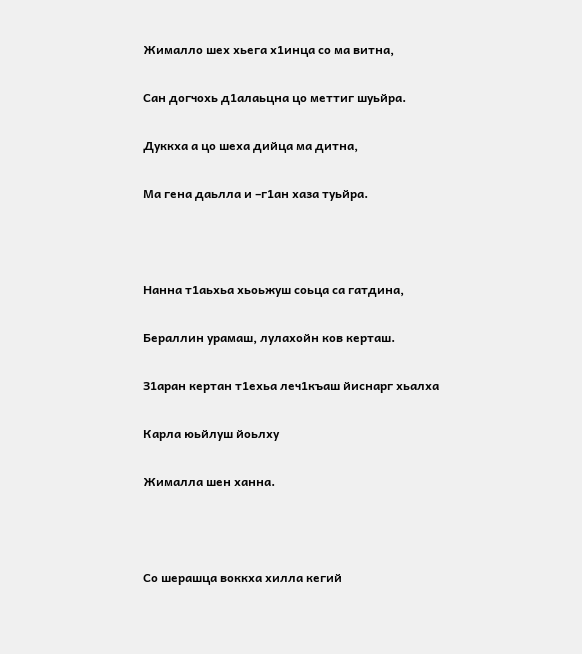Жималло шех хьега х1инца со ма витна,

Сан догчохь д1алаьцна цо меттиг шуьйра.

Дуккха а цо шеха дийца ма дитна,

Ма гена даьлла и –г1ан хаза туьйра.



Нанна т1аьхьа хьоьжуш соьца са гатдина,

Бераллин урамаш, лулахойн ков керташ.

З1аран кертан т1ехьа леч1къаш йиснарг хьалха

Карла юьйлуш йоьлху

Жималла шен ханна.



Со шерашца воккха хилла кегий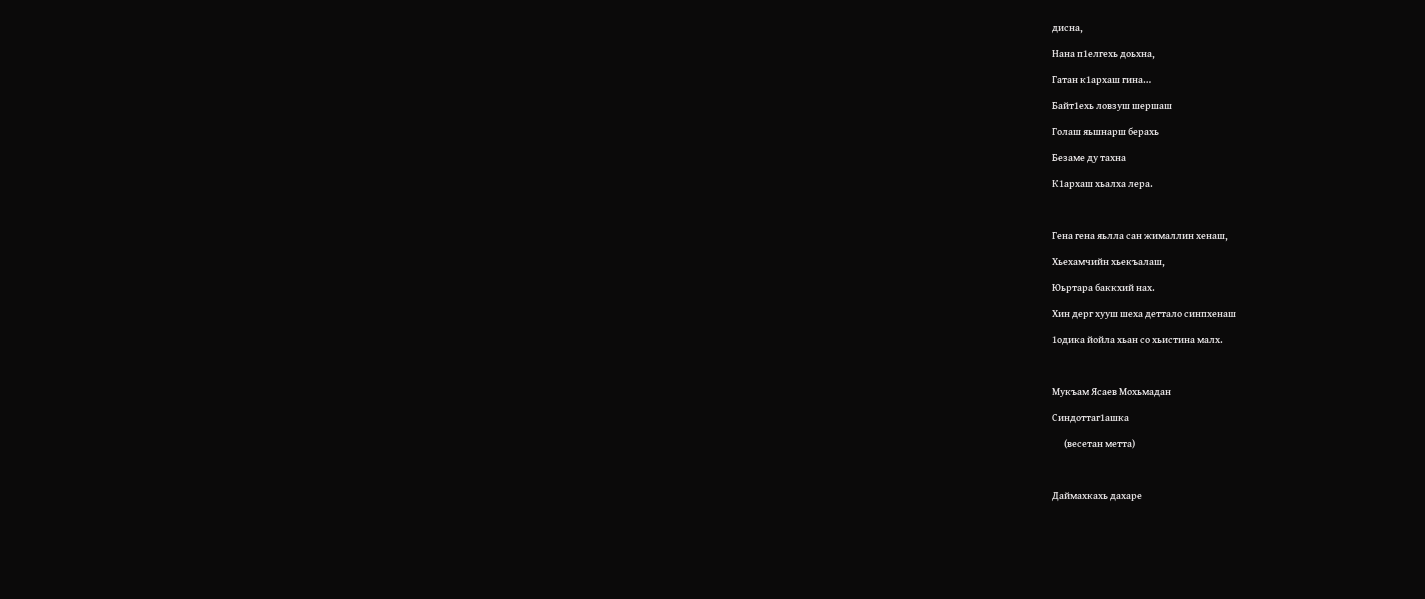дисна,

Нана п1елгехь доьхна,

Гатан к1архаш гина…

Байт1ехь ловзуш шершаш

Голаш яьшнарш берахь

Безаме ду тахна

К1архаш хьалха лера.



Гена гена яьлла сан жималлин хенаш,

Хьехамчийн хьекъалаш,

Юьртара баккхий нах.

Хин дерг хууш шеха деттало синпхенаш

1одика йойла хьан со хьистина малх.



Мукъам Ясаев Мохьмадан

Синдоттаг1ашка

      (весетан метта)



Даймахкахь дахаре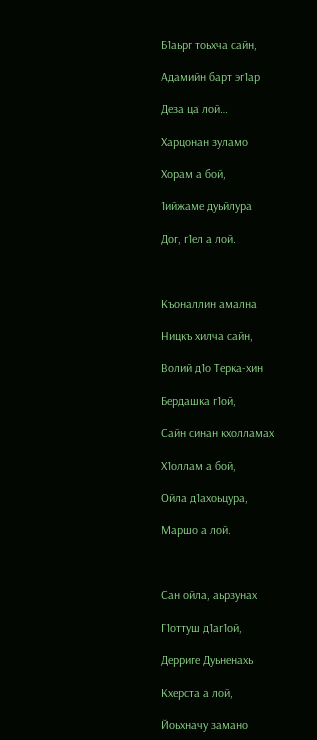Б1аьрг тоьхча сайн,

Адамийн барт эг1ар

Деза ца лой…

Харцонан зуламо

Хорам а бой,

1ийжаме дуьйлура

Дог, г1ел а лой.



Къоналлин амална

Ницкъ хилча сайн,

Волий д1о Терка-хин

Бердашка г1ой,

Сайн синан кхолламах

Х1оллам а бой,

Ойла д1ахоьцура,

Маршо а лой.



Сан ойла, аьрзунах

Г1оттуш д1аг1ой,

Дерриге Дуьненахь

Кхерста а лой,

Йоьхначу замано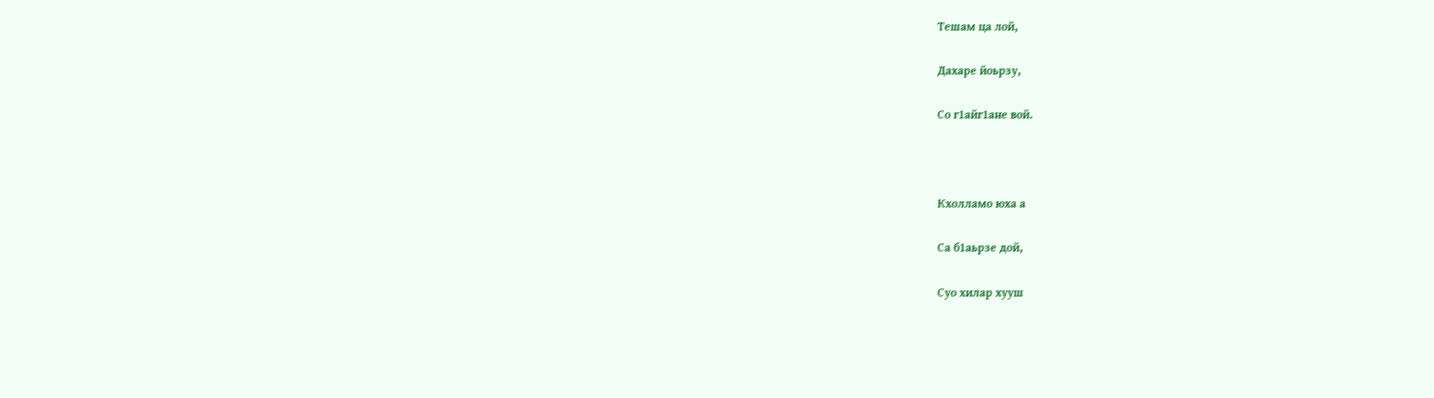Тешам ца лой,

Дахаре йоьрзу,

Со г1айг1ане вой.



Кхолламо юха а

Са б1аьрзе дой,

Суо хилар хууш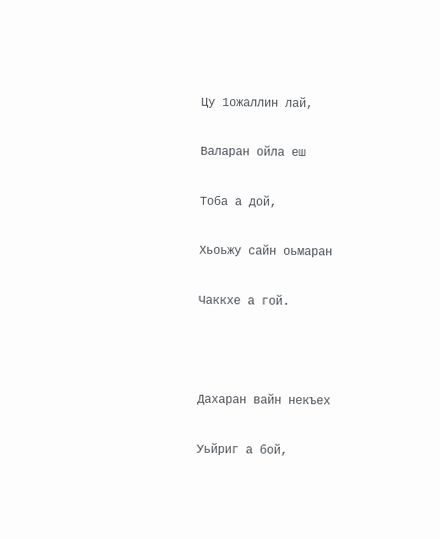Цу 1ожаллин лай,

Валаран ойла еш

Тоба а дой,

Хьоьжу сайн оьмаран

Чаккхе а гой.



Дахаран вайн некъех

Уьйриг а бой,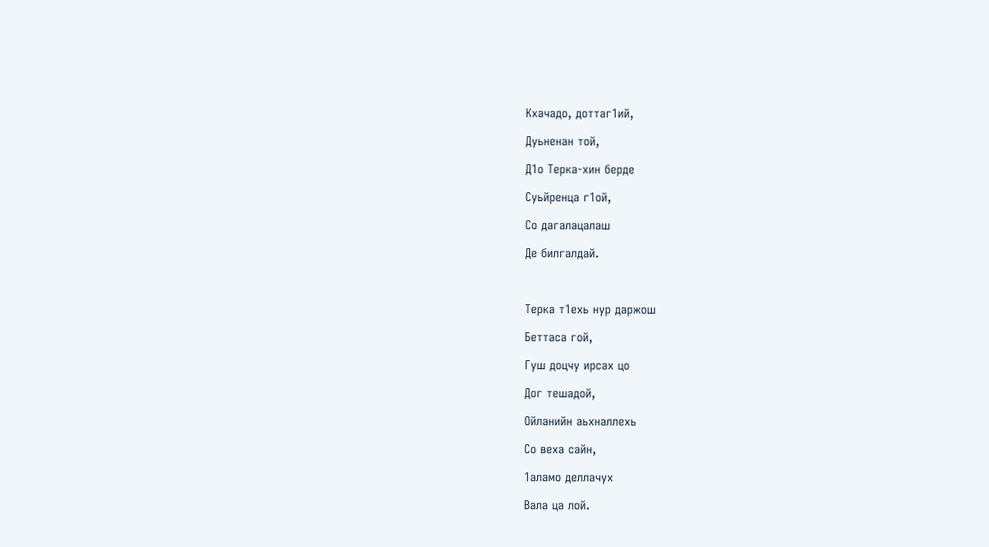Кхачадо, доттаг1ий,

Дуьненан той,

Д1о Терка-хин берде

Суьйренца г1ой,

Со дагалацалаш

Де билгалдай.



Терка т1ехь нур даржош

Беттаса гой,

Гуш доцчу ирсах цо

Дог тешадой,

Ойланийн аьхналлехь

Со веха сайн,

1аламо деллачух

Вала ца лой.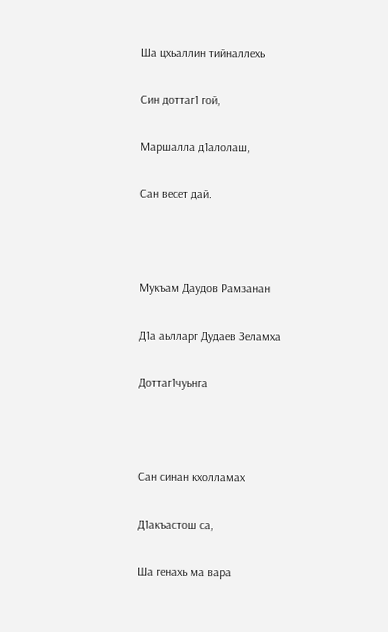Ша цхьаллин тийналлехь

Син доттаг1 гой,

Маршалла д1алолаш,

Сан весет дай.



Мукъам Даудов Рамзанан

Д1а аьлларг Дудаев Зеламха

Доттаг1чуьнга



Сан синан кхолламах

Д1акъастош са,

Ша генахь ма вара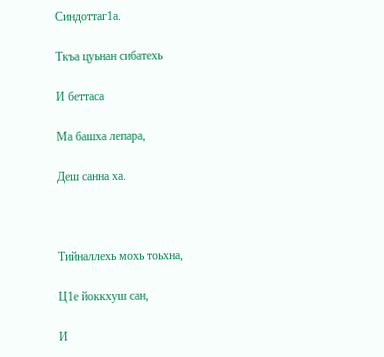Синдоттаг1а.

Ткъа цуьнан сибатехь

И беттаса

Ма башха лепара,

Деш санна ха.



Тийналлехь мохь тоьхна,

Ц1е йоккхуш сан,

И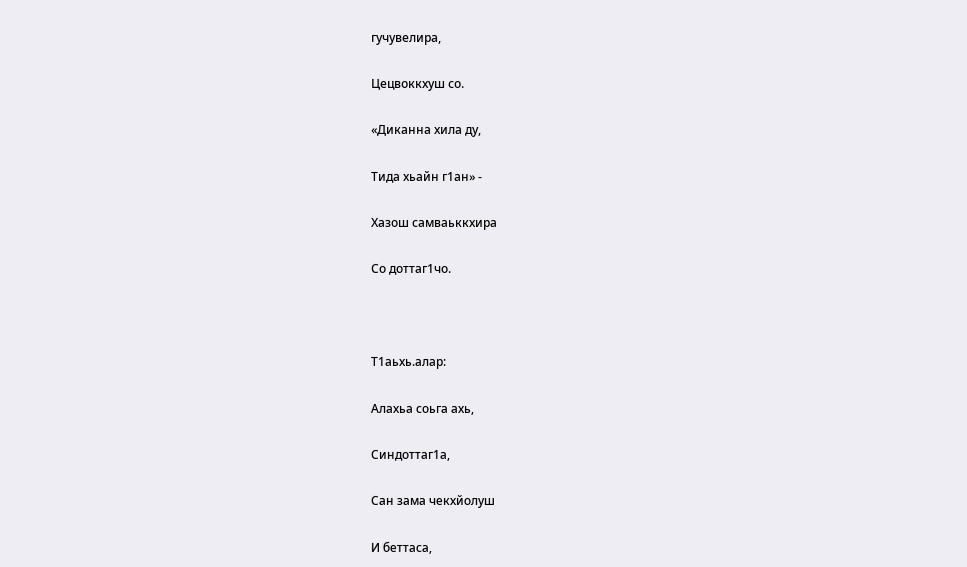гучувелира,

Цецвоккхуш со.

«Диканна хила ду,

Тида хьайн г1ан» -

Хазош самваьккхира

Со доттаг1чо.



Т1аьхь.алар:

Алахьа соьга ахь,

Синдоттаг1а,

Сан зама чекхйолуш

И беттаса,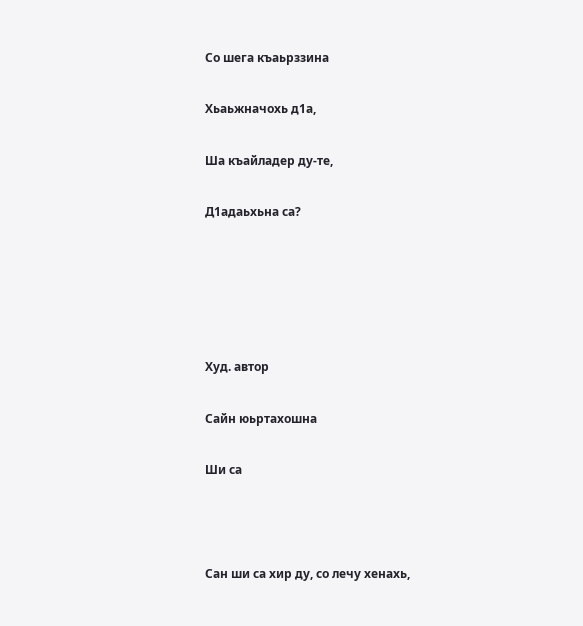Со шега къаьрззина

Хьаьжначохь д1а,

Ша къайладер ду-те,

Д1адаьхьна са?





Худ. автор

Сайн юьртахошна

Ши са



Сан ши са хир ду, со лечу хенахь,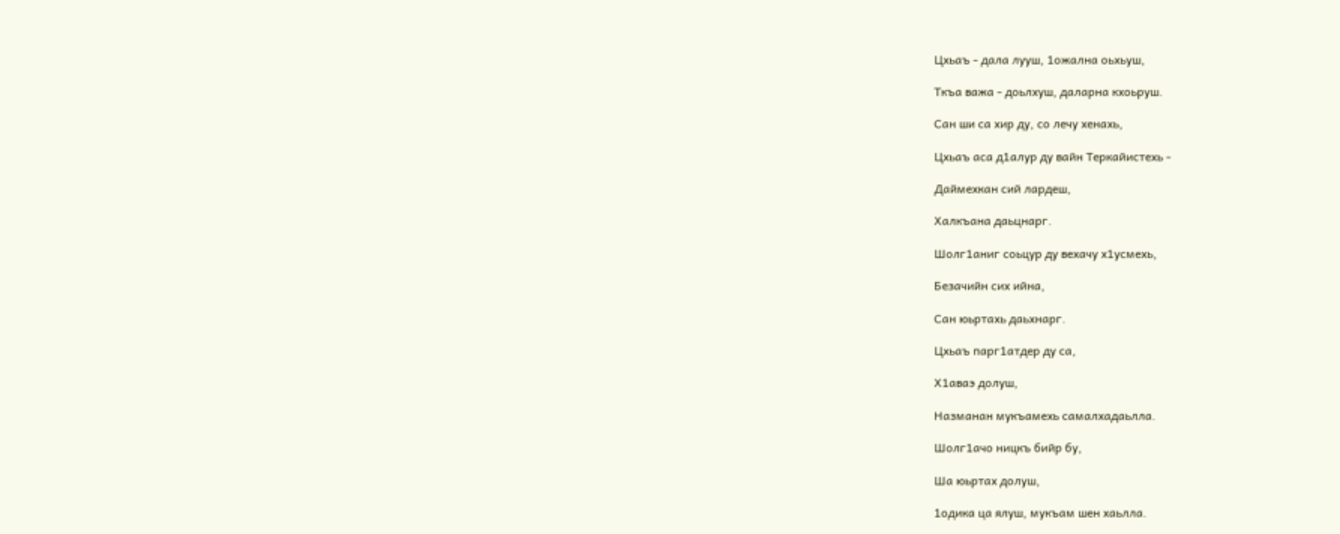Цхьаъ - дала лууш, 1ожална оьхьуш,

Ткъа важа - доьлхуш, даларна кхоьруш.

Сан ши са хир ду, со лечу хенахь,

Цхьаъ аса д1алур ду вайн Теркайистехь -

Даймехкан сий лардеш,

Халкъана даьцнарг.

Шолг1аниг соьцур ду вехачу х1усмехь,

Безачийн сих ийна,

Сан юьртахь даьхнарг.

Цхьаъ парг1атдер ду са,

Х1аваэ долуш,

Назманан мукъамехь самалхадаьлла.

Шолг1ачо ницкъ бийр бу,

Ша юьртах долуш,

1одика ца ялуш, мукъам шен хаьлла.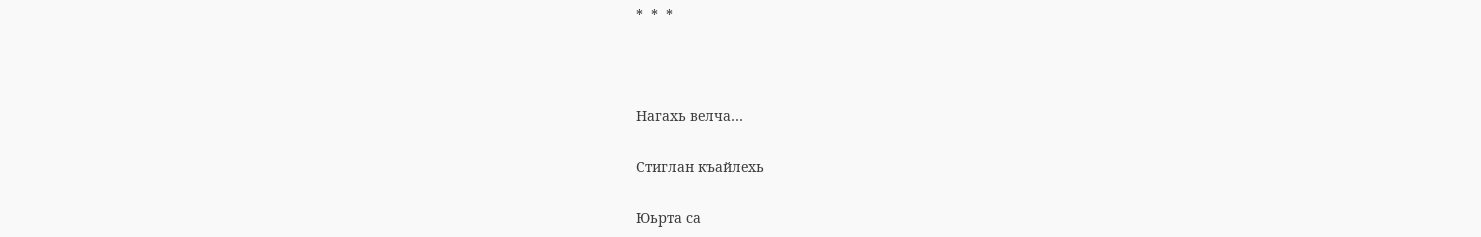*  *  *



Нагахь велча…

Стиглан къайлехь

Юьрта са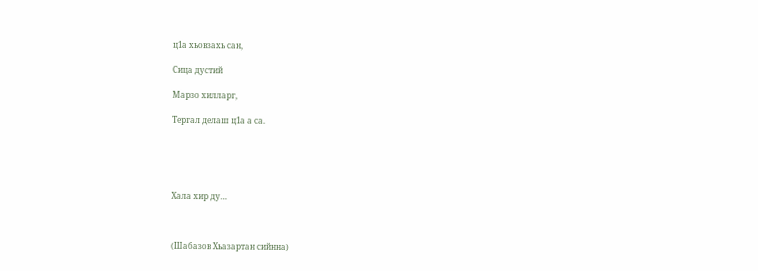ц1а хьовзахь сан,

Сица дустий

Марзо хилларг,

Тергал делаш ц1а а са.





Хала хир ду…



(Шабазов Хьазартан сийнна)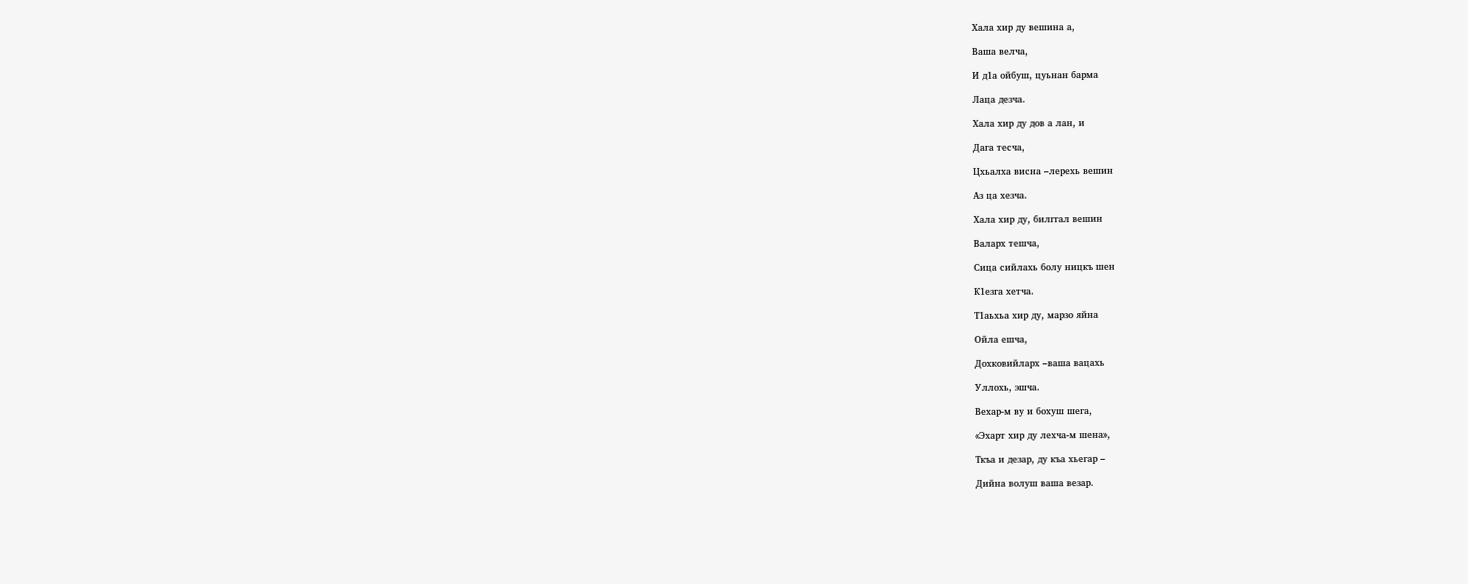Хала хир ду вешина а,

Ваша велча,

И д1а ойбуш, цуьнан барма

Лаца дезча.

Хала хир ду дов а лан, и

Дага тесча,

Цхьалха висна –лерехь вешин

Аз ца хезча.

Хала хир ду, билггал вешин

Валарх тешча,

Сица сийлахь болу ницкъ шен

К1езга хетча.

Т1аьхьа хир ду, марзо яйна

Ойла ешча,

Дохковийларх –ваша вацахь

Уллохь, эшча.

Вехар-м ву и бохуш шега,

«Эхарт хир ду лехча-м шена»,

Ткъа и дезар, ду къа хьегар –

Дийна волуш ваша везар.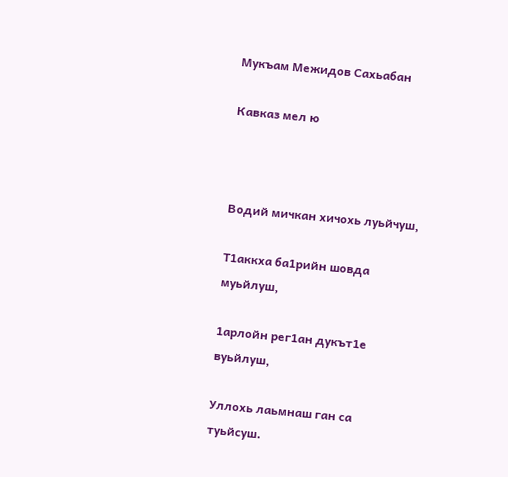Мукъам Межидов Сахьабан

Кавказ мел ю



Водий мичкан хичохь луьйчуш,

Т1аккха ба1рийн шовда муьйлуш,

1арлойн рег1ан дукът1е вуьйлуш,

Уллохь лаьмнаш ган са туьйсуш.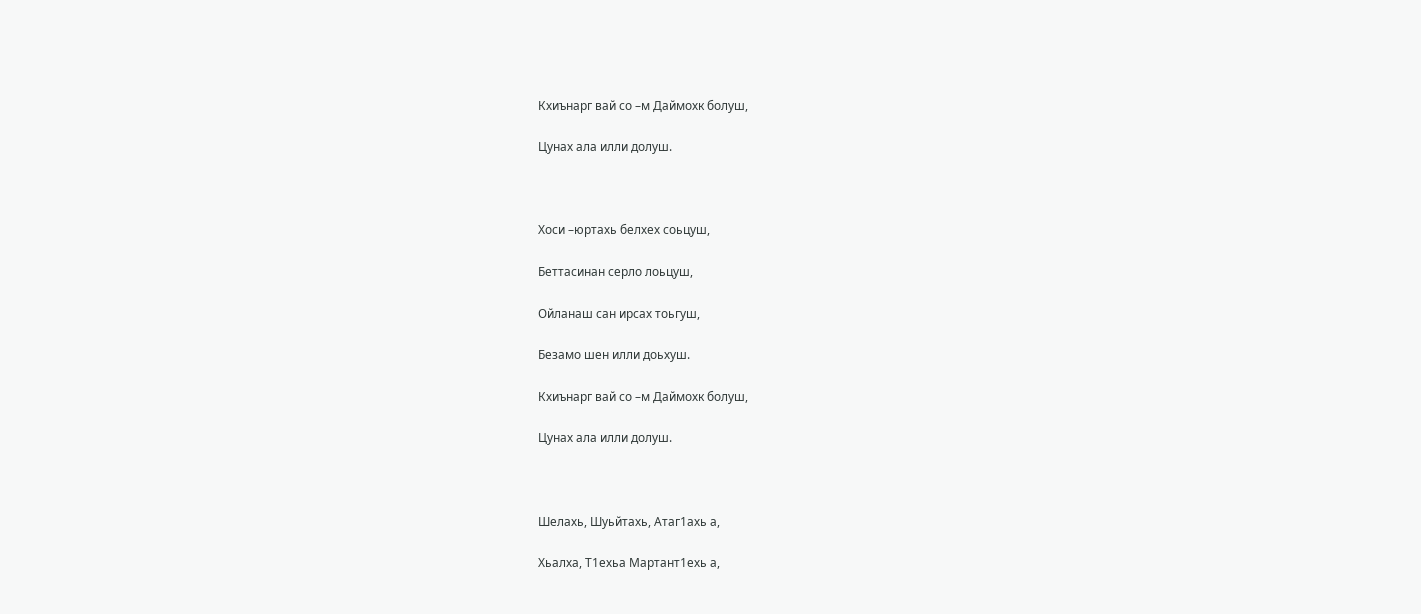Кхиънарг вай со –м Даймохк болуш,

Цунах ала илли долуш.



Хоси –юртахь белхех соьцуш,

Беттасинан серло лоьцуш,

Ойланаш сан ирсах тоьгуш,

Безамо шен илли доьхуш.

Кхиънарг вай со –м Даймохк болуш,

Цунах ала илли долуш.



Шелахь, Шуьйтахь, Атаг1ахь а,

Хьалха, Т1ехьа Мартант1ехь а,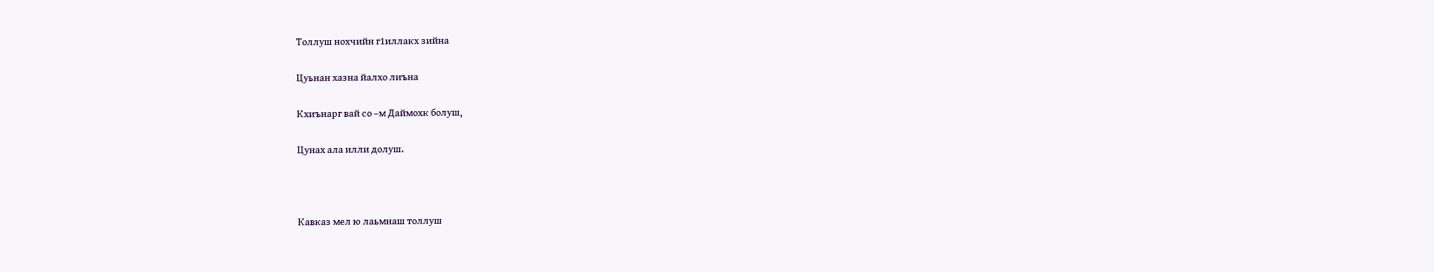Толлуш нохчийн г1иллакх зийна

Цуьнан хазна йалхо лиъна

Кхиънарг вай со –м Даймохк болуш,

Цунах ала илли долуш.



Кавказ мел ю лаьмнаш толлуш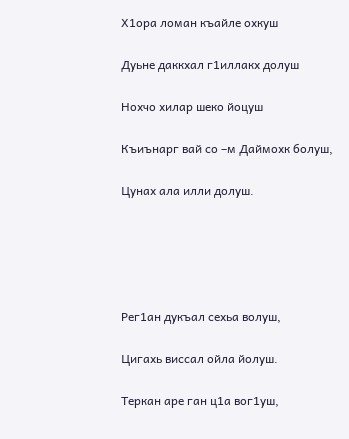Х1ора ломан къайле охкуш

Дуьне даккхал г1иллакх долуш

Нохчо хилар шеко йоцуш

Къиънарг вай со –м Даймохк болуш,

Цунах ала илли долуш.





Рег1ан дукъал сехьа волуш,

Цигахь виссал ойла йолуш.

Теркан аре ган ц1а вог1уш,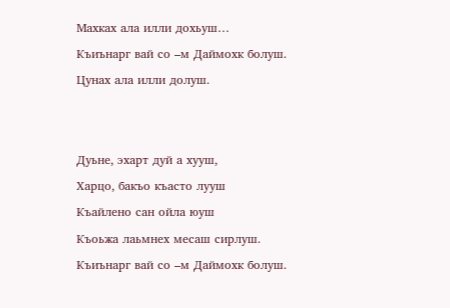Махках ала илли дохьуш…

Къиънарг вай со –м Даймохк болуш.

Цунах ала илли долуш.





Дуьне, эхарт дуй а хууш,

Харцо, бакъо къасто лууш

Къайлено сан ойла юуш

Къоьжа лаьмнех месаш сирлуш.

Къиънарг вай со –м Даймохк болуш.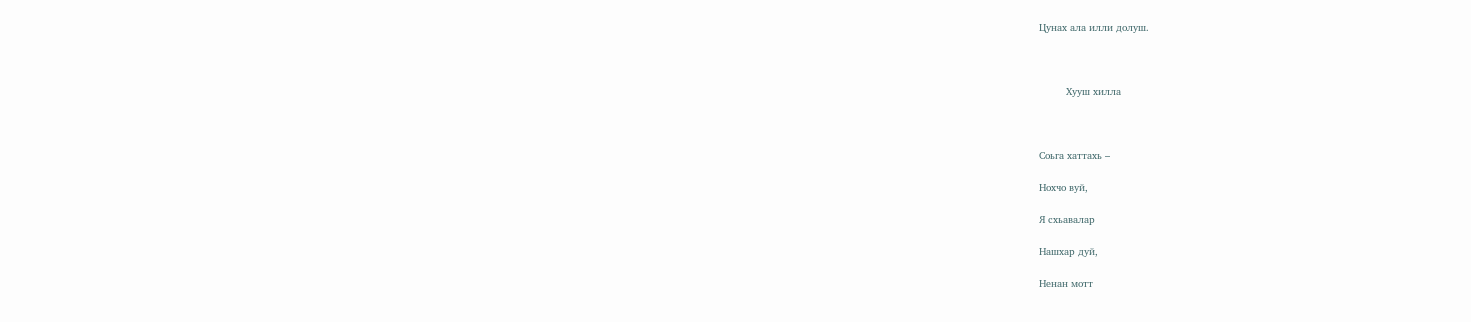Цунах ала илли долуш.



         Хууш хилла



Соьга хаттахь –

Нохчо вуй,

Я схьавалар

Нашхар дуй,

Ненан мотт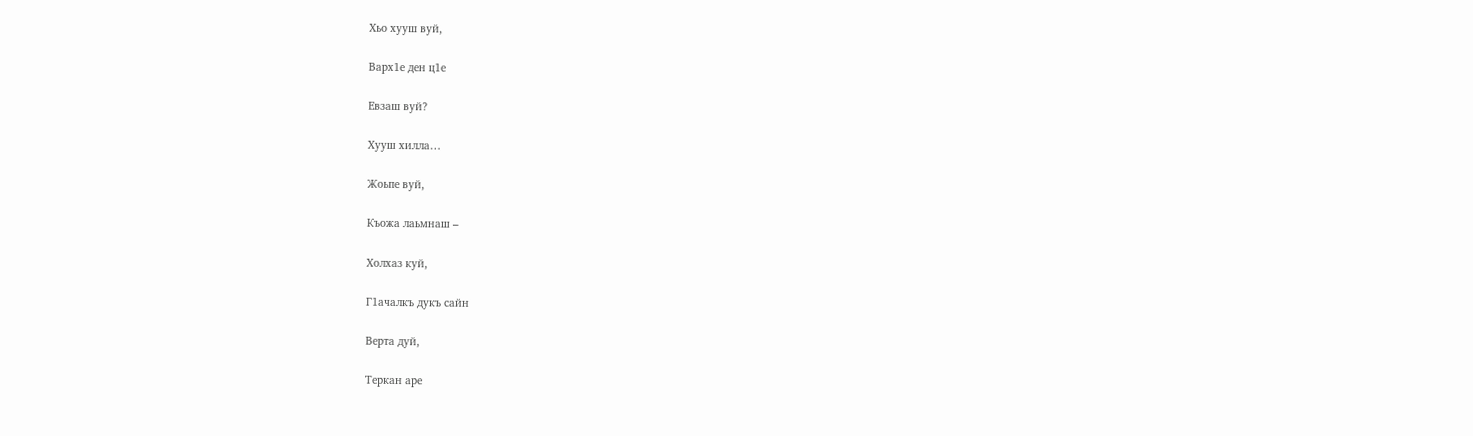Хьо хууш вуй,

Варх1е ден ц1е

Евзаш вуй?

Хууш хилла…

Жоьпе вуй,

Къожа лаьмнаш –

Холхаз куй,

Г1ачалкъ дукъ сайн

Верта дуй,

Теркан аре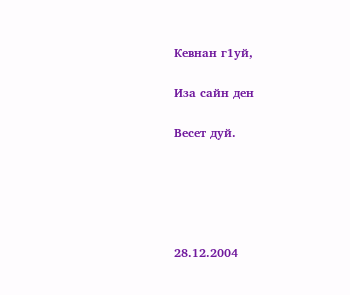Кевнан г1уй,

Иза сайн ден

Весет дуй.





28.12.2004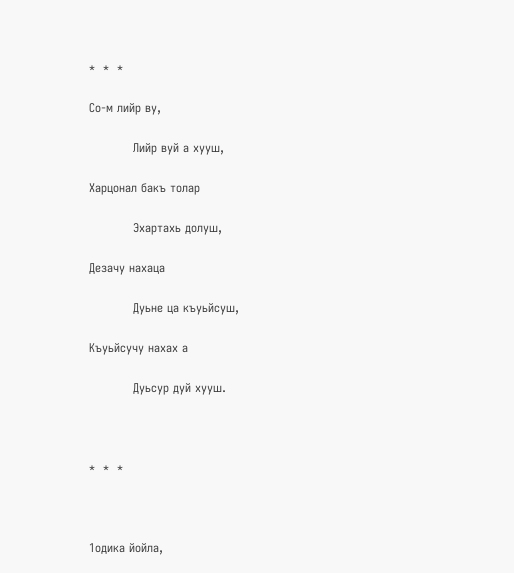*  *  *

Со-м лийр ву,

           Лийр вуй а хууш,

Харцонал бакъ толар

           Эхартахь долуш,

Дезачу нахаца

           Дуьне ца къуьйсуш,

Къуьйсучу нахах а

           Дуьсур дуй хууш.



*  *  *



1одика йойла,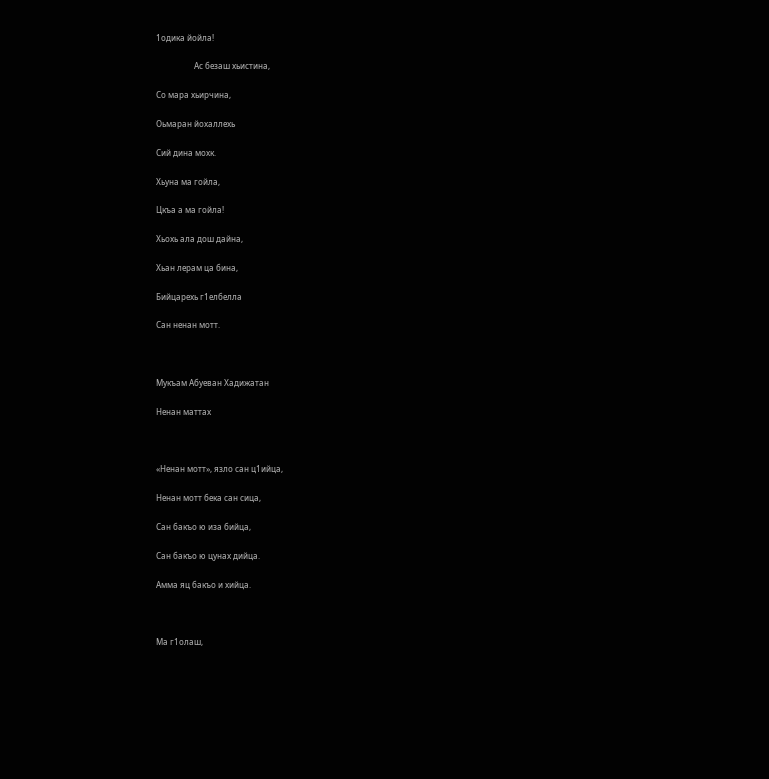1одика йойла!

                   Ас безаш хьистина,

Со мара хьирчина,

Оьмаран йохаллехь

Сий дина мохк.

Хьуна ма гойла,

Цкъа а ма гойла!

Хьохь ала дош дайна,

Хьан лерам ца бина,

Бийцарехь г1елбелла

Сан ненан мотт.



Мукъам Абуеван Хадижатан

Ненан маттах



«Ненан мотт», язло сан ц1ийца,

Ненан мотт бека сан сица,

Сан бакъо ю иза бийца,

Сан бакъо ю цунах дийца.

Амма яц бакъо и хийца.



Ма г1олаш,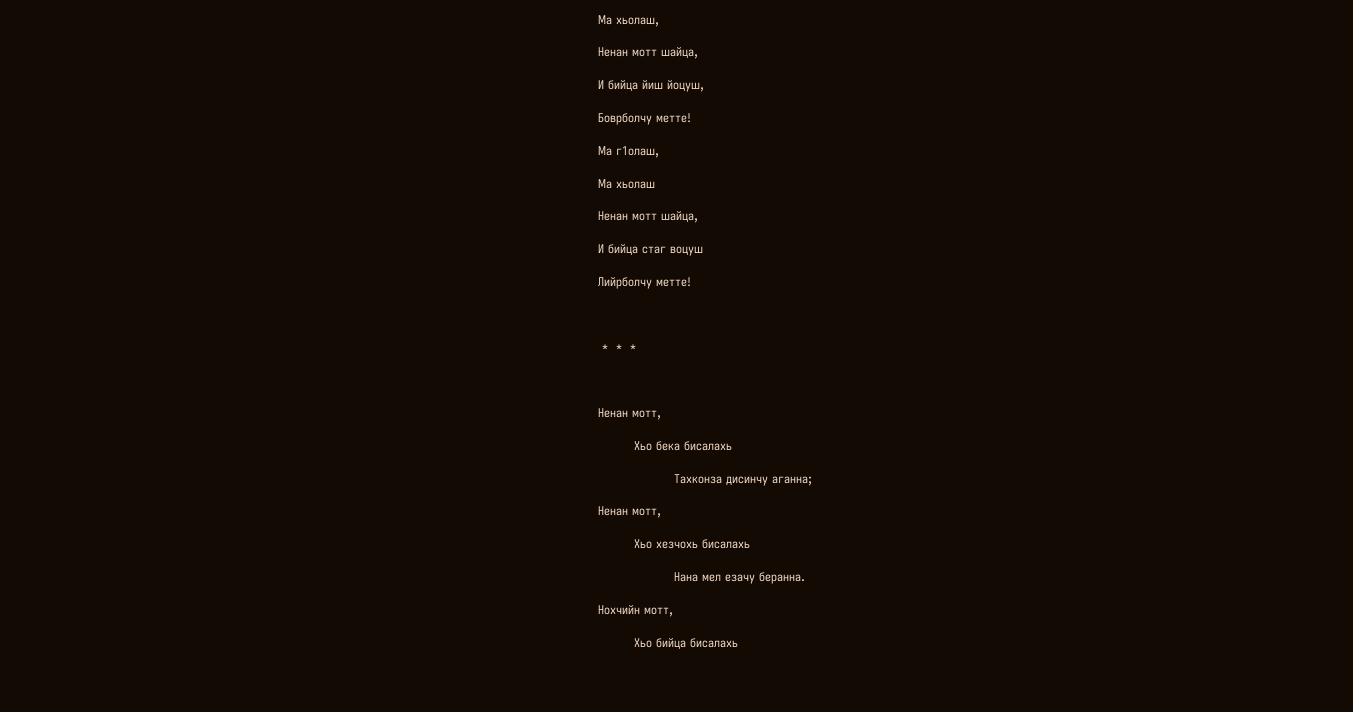Ма хьолаш,

Ненан мотт шайца,

И бийца йиш йоцуш,

Боврболчу метте!

Ма г1олаш,

Ма хьолаш

Ненан мотт шайца,

И бийца стаг воцуш

Лийрболчу метте!



 *  *  *



Ненан мотт,

         Хьо бека бисалахь

                   Тахконза дисинчу аганна;

Ненан мотт,

         Хьо хезчохь бисалахь

                   Нана мел езачу беранна.

Нохчийн мотт,

         Хьо бийца бисалахь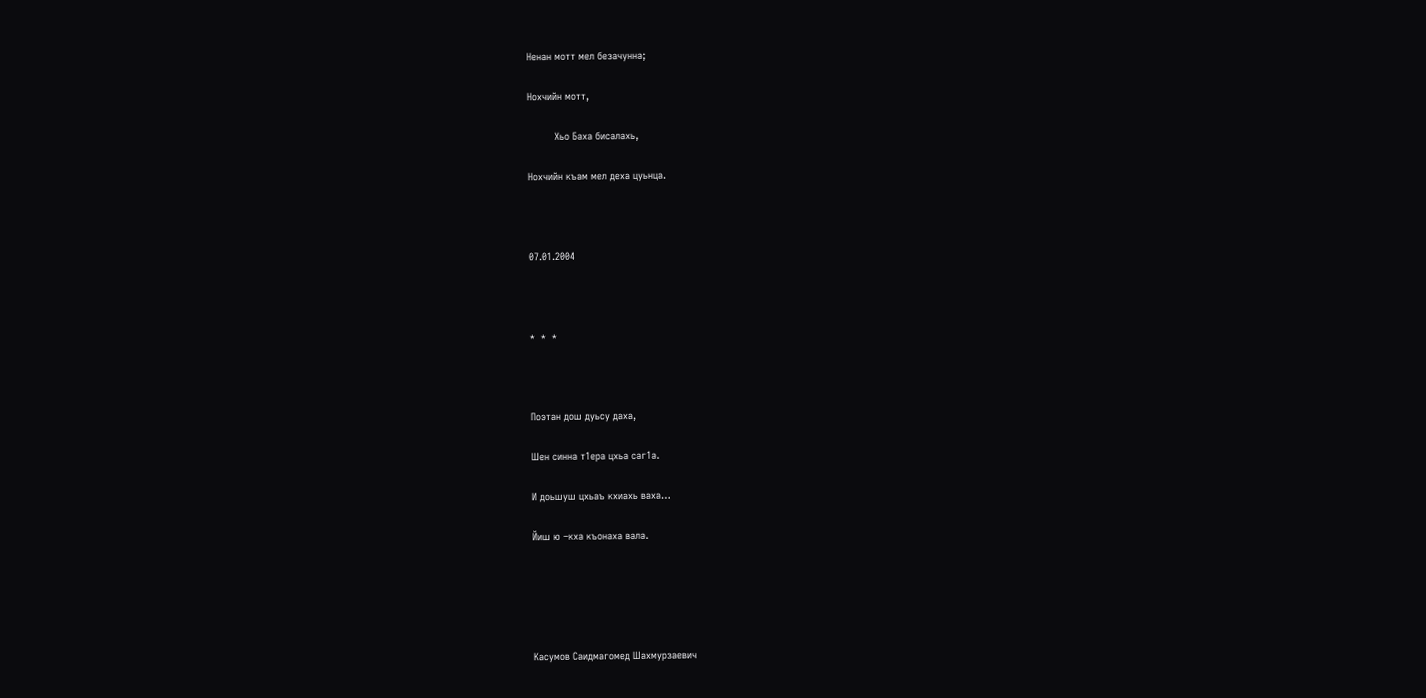Ненан мотт мел безачунна;

Нохчийн мотт,

         Хьо Баха бисалахь,

Нохчийн къам мел деха цуьнца.



07.01.2004



*  *  *



Поэтан дош дуьсу даха,

Шен синна т1ера цхьа саг1а.

И доьшуш цхьаъ кхиахь ваха…

Йиш ю –кха къонаха вала.





Касумов Саидмагомед Шахмурзаевич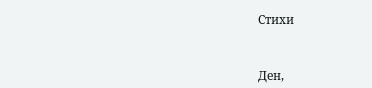Стихи



Ден,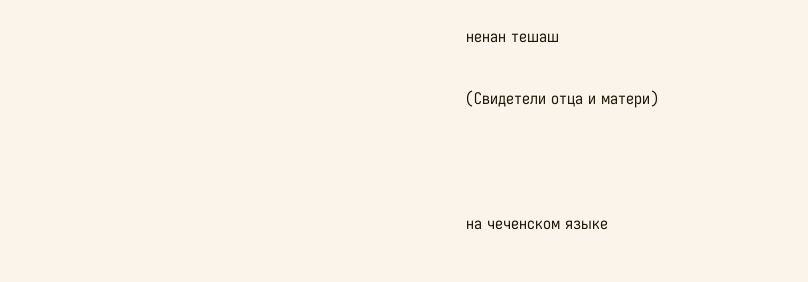ненан тешаш

(Свидетели отца и матери)



на чеченском языке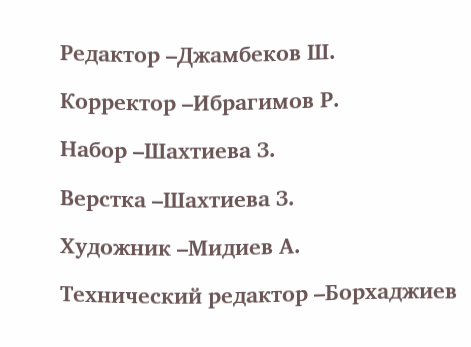Редактор –Джамбеков Ш.

Корректор –Ибрагимов Р.

Набор –Шахтиева З.

Верстка –Шахтиева З.

Художник –Мидиев А.

Технический редактор –Борхаджиев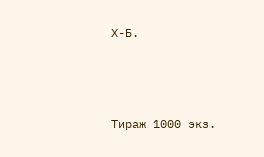Х-Б.



Тираж 1000 экз.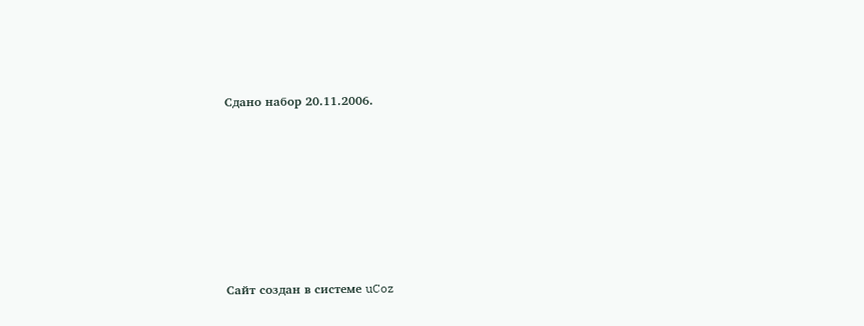Сдано набор 20.11.2006.







Сайт создан в системе uCoz